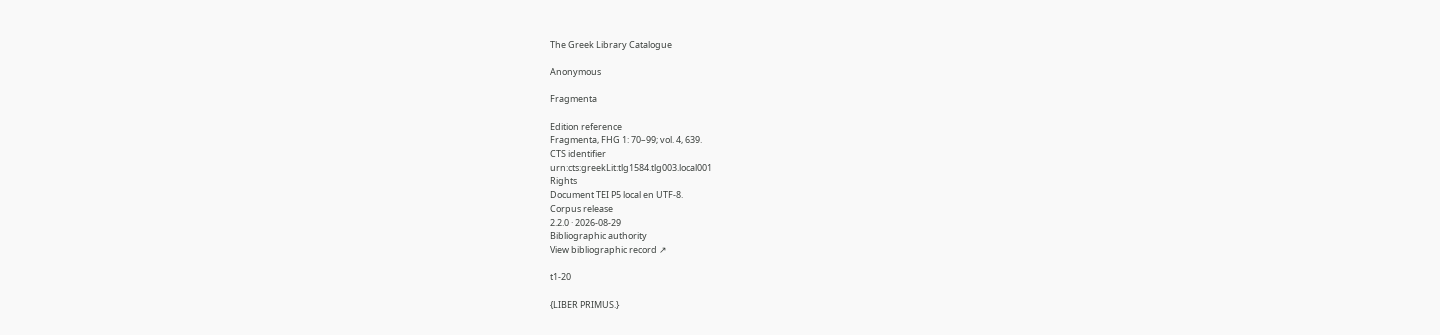The Greek Library Catalogue

Anonymous

Fragmenta

Edition reference
Fragmenta, FHG 1: 70–99; vol. 4, 639.
CTS identifier
urn:cts:greekLit:tlg1584.tlg003.local001
Rights
Document TEI P5 local en UTF-8.
Corpus release
2.2.0 · 2026-08-29
Bibliographic authority
View bibliographic record ↗

t1-20

{LIBER PRIMUS.}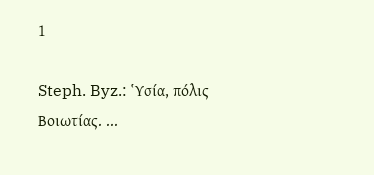1

Steph. Byz.: Ὑσία, πόλις Βοιωτίας. ...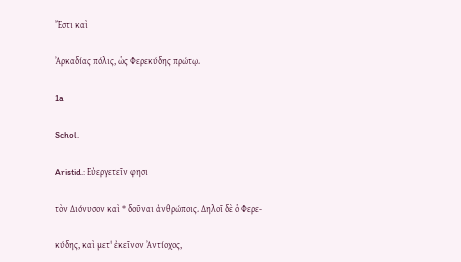Ἔστι καὶ

Ἀρκαδίας πόλις, ὡς Φερεκύδης πρώτῳ.

1a

Schol.

Aristid.: Εὐεργετεῖν φησι

τὸν Διόνυσον καὶ * δοῦναι ἀνθρώποις. Δηλοῖ δὲ ὁ Φερε-

κύδης, καὶ μετ' ἐκεῖνον Ἀντίοχος,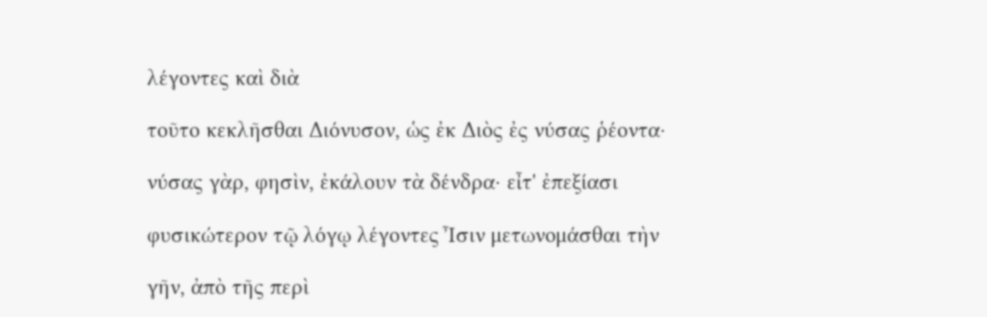λέγοντες καὶ διὰ

τοῦτο κεκλῆσθαι Διόνυσον, ὡς ἐκ Διὸς ἐς νύσας ῥέοντα·

νύσας γὰρ, φησὶν, ἐκάλουν τὰ δένδρα· εἶτ' ἐπεξίασι

φυσικώτερον τῷ λόγῳ λέγοντες Ἶσιν μετωνομάσθαι τὴν

γῆν, ἀπὸ τῆς περὶ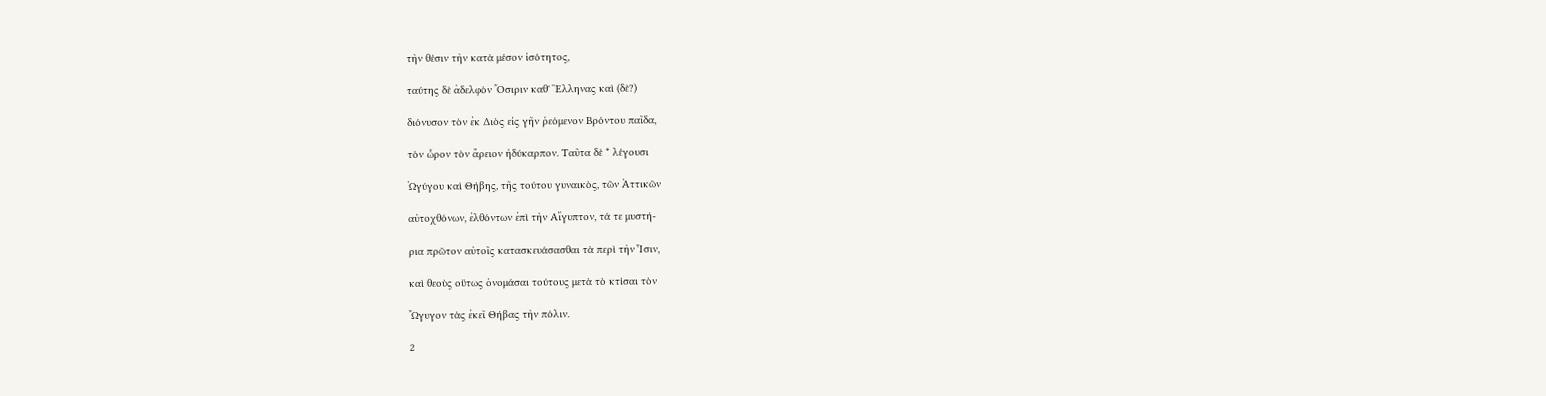τὴν θέσιν τὴν κατὰ μέσον ἰσότητος,

ταύτης δὲ ἀδελφὸν Ὄσιριν καθ' Ἕλληνας καὶ (δὲ?)

διόνυσον τὸν ἐκ Διὸς εἰς γῆν ῥεόμενον Βρόντου παῖδα,

τὸν ὧρον τὸν ἄρειον ἡδύκαρπον. Ταῦτα δὲ * λέγουσι

Ὠγύγου καὶ Θήβης, τῆς τούτου γυναικὸς, τῶν Ἀττικῶν

αὐτοχθόνων, ἐλθόντων ἐπὶ τὴν Αἴγυπτον, τά τε μυστή-

ρια πρῶτον αὐτοῖς κατασκευάσασθαι τὰ περὶ τὴν Ἶσιν,

καὶ θεοὺς οὕτως ὀνομάσαι τούτους μετὰ τὸ κτίσαι τὸν

Ὤγυγον τὰς ἐκεῖ Θήβας τὴν πόλιν.

2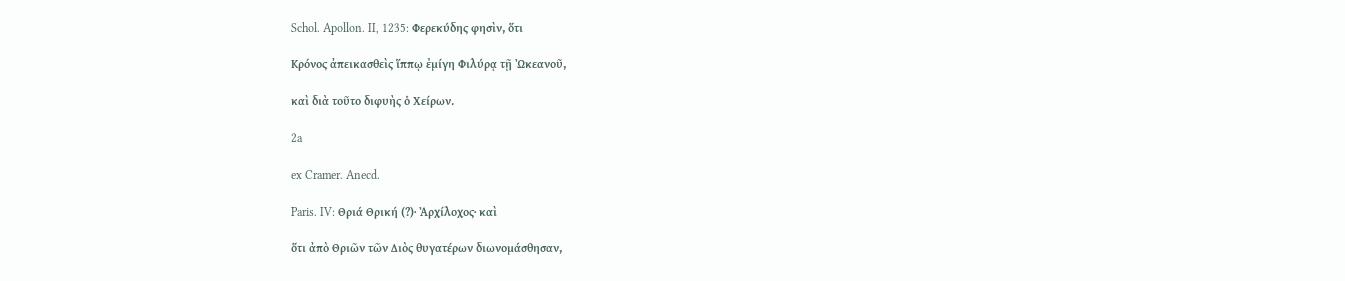Schol. Apollon. II, 1235: Φερεκύδης φησὶν, ὅτι

Κρόνος ἀπεικασθεὶς ἵππῳ ἐμίγη Φιλύρᾳ τῇ Ὠκεανοῦ,

καὶ διὰ τοῦτο διφυὴς ὁ Χείρων.

2a

ex Cramer. Anecd.

Paris. IV: Θριά Θρική (?)· Ἀρχίλοχος· καὶ

ὅτι ἀπὸ Θριῶν τῶν Διὸς θυγατέρων διωνομάσθησαν,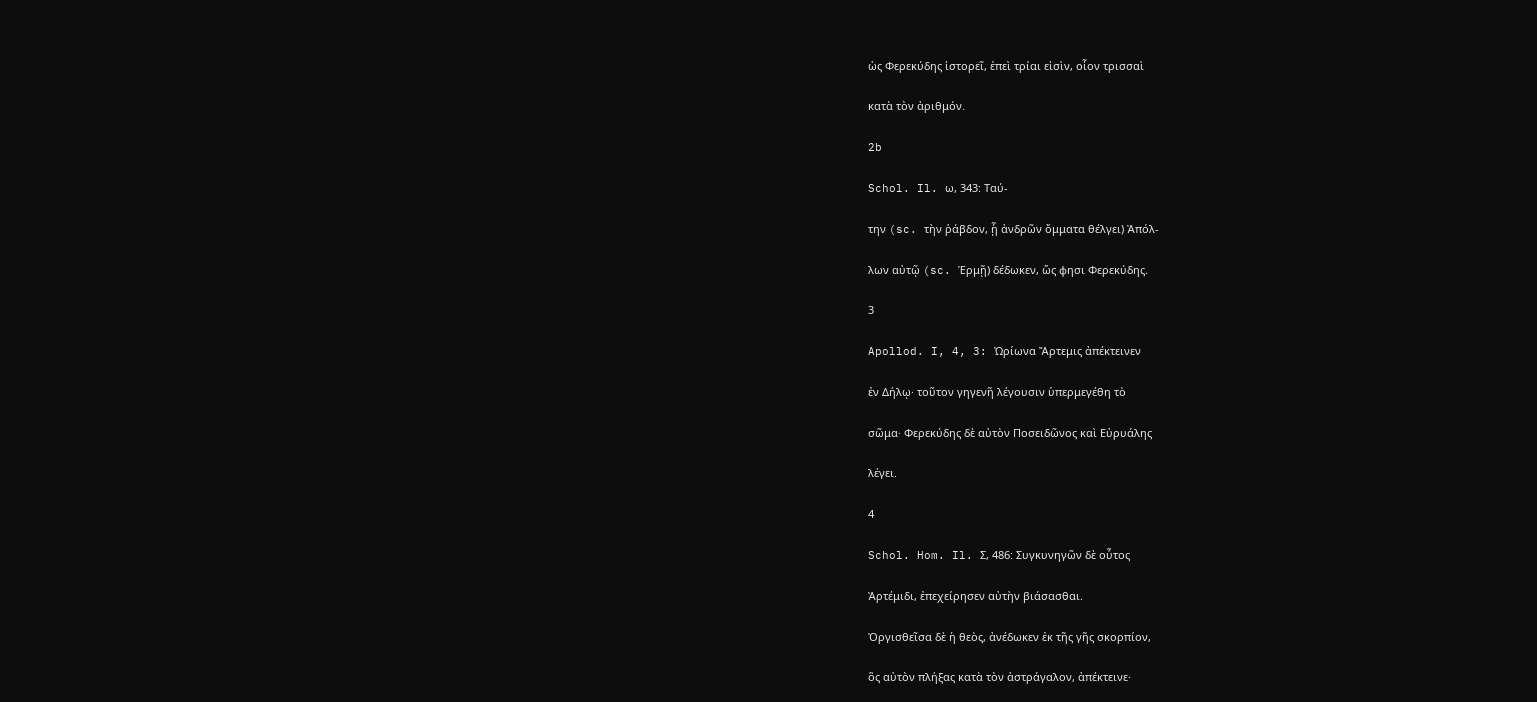ὡς Φερεκύδης ἱστορεῖ, ἐπεὶ τρίαι εἰσὶν, οἷον τρισσαὶ

κατὰ τὸν ἀριθμόν.

2b

Schol. Il. ω, 343: Ταύ-

την (sc. τὴν ῥάβδον, ᾗ ἀνδρῶν ὄμματα θέλγει) Ἀπόλ-

λων αὐτῷ (sc. Ἑρμῇ) δέδωκεν, ὥς φησι Φερεκύδης.

3

Apollod. I, 4, 3: Ὠρίωνα Ἄρτεμις ἀπέκτεινεν

ἐν Δήλῳ· τοῦτον γηγενῆ λέγουσιν ὑπερμεγέθη τὸ

σῶμα· Φερεκύδης δὲ αὐτὸν Ποσειδῶνος καὶ Εὐρυάλης

λέγει.

4

Schol. Hom. Il. Σ, 486: Συγκυνηγῶν δὲ οὗτος

Ἀρτέμιδι, ἐπεχείρησεν αὐτὴν βιάσασθαι.

Ὀργισθεῖσα δὲ ἡ θεὸς, ἀνέδωκεν ἐκ τῆς γῆς σκορπίον,

ὃς αὐτὸν πλήξας κατὰ τὸν ἀστράγαλον, ἀπέκτεινε·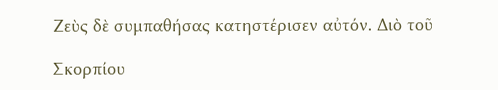Ζεὺς δὲ συμπαθήσας κατηστέρισεν αὐτόν. Διὸ τοῦ

Σκορπίου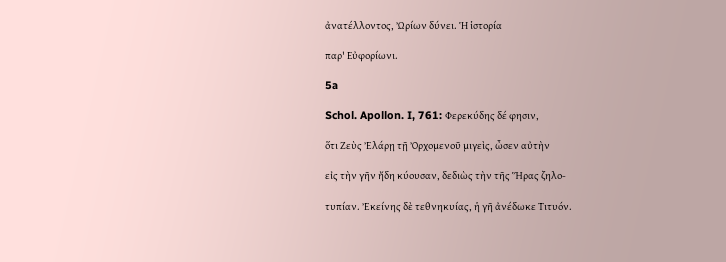ἀνατέλλοντος, Ὠρίων δύνει. Ἡ ἱστορία

παρ' Εὐφορίωνι.

5a

Schol. Apollon. I, 761: Φερεκύδης δέ φησιν,

ὅτι Ζεὺς Ἐλάρῃ τῇ Ὀρχομενοῦ μιγεὶς, ὦσεν αὐτὴν

εἰς τὴν γῆν ἤδη κύουσαν, δεδιὼς τὴν τῆς Ἥρας ζηλο-

τυπίαν. Ἐκείνης δὲ τεθνηκυίας, ἡ γῆ ἀνέδωκε Τιτυόν.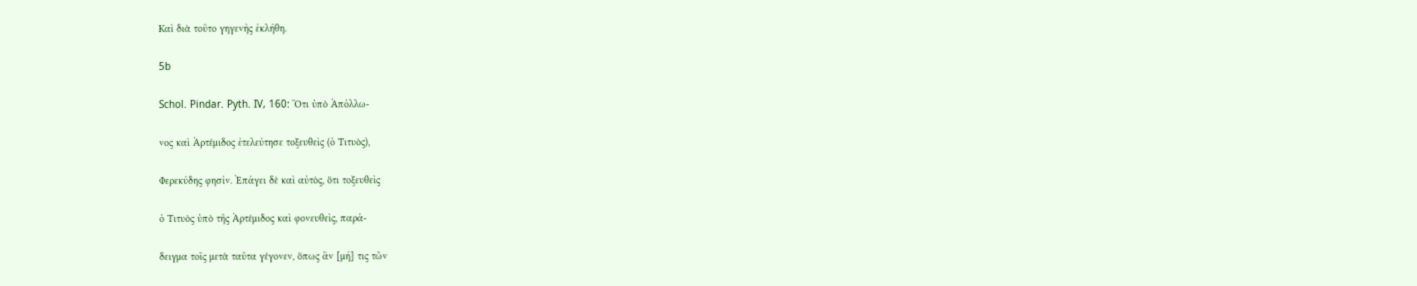Καὶ διὰ τοῦτο γηγενὴς ἐκλήθη.

5b

Schol. Pindar. Pyth. IV, 160: Ὅτι ὑπὸ Ἀπόλλω-

νος καὶ Ἀρτέμιδος ἐτελεύτησε τοξευθεὶς (ὁ Τιτυὸς),

Φερεκύδης φησίν. Ἐπάγει δὲ καὶ αὐτὸς, ὅτι τοξευθεὶς

ὁ Τιτυὸς ὑπὸ τῆς Ἀρτέμιδος καὶ φονευθεὶς, παρά-

δειγμα τοῖς μετὰ ταῦτα γέγονεν, ὅπως ἂν [μή] τις τῶν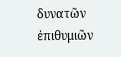δυνατῶν ἐπιθυμιῶν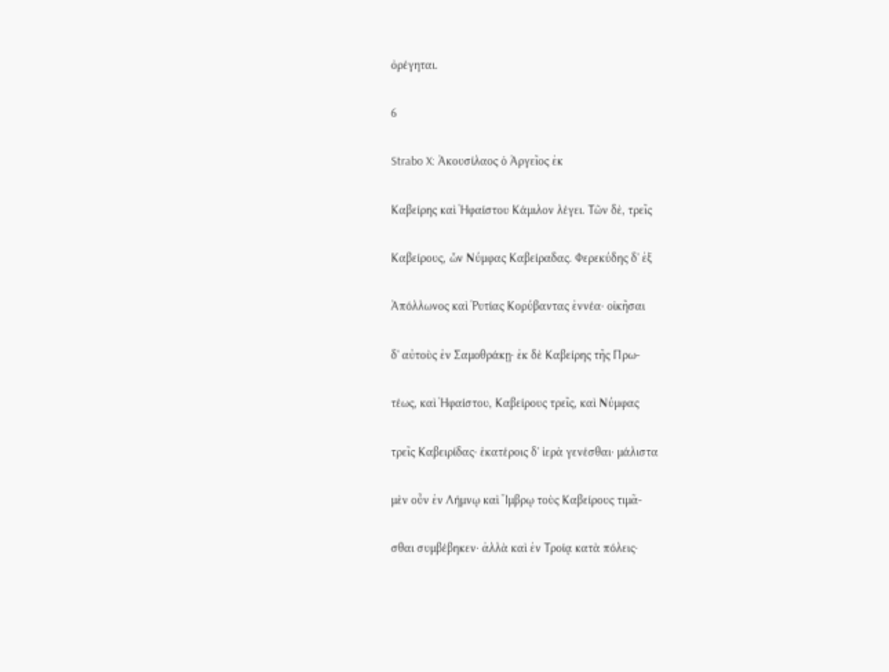ὀρέγηται.

6

Strabo X: Ἀκουσίλαος ὁ Ἀργεῖος ἐκ

Καβείρης καὶ Ἡφαίστου Κάμιλον λέγει. Τῶν δὲ, τρεῖς

Καβείρους, ὧν Νύμφας Καβείραδας. Φερεκύδης δ' ἐξ

Ἀπόλλωνος καὶ Ῥυτίας Κορύβαντας ἐννέα· οἰκῆσαι

δ' αὐτοὺς ἐν Σαμοθράκῃ· ἐκ δὲ Καβείρης τῆς Πρω-

τέως, καὶ Ἡφαίστου, Καβείρους τρεῖς, καὶ Νύμφας

τρεῖς Καβειρίδας· ἑκατέροις δ' ἱερὰ γενέσθαι· μάλιστα

μὲν οὖν ἐν Λήμνῳ καὶ Ἴμβρῳ τοὺς Καβείρους τιμᾶ-

σθαι συμβέβηκεν· ἀλλὰ καὶ ἐν Τροίᾳ κατὰ πόλεις·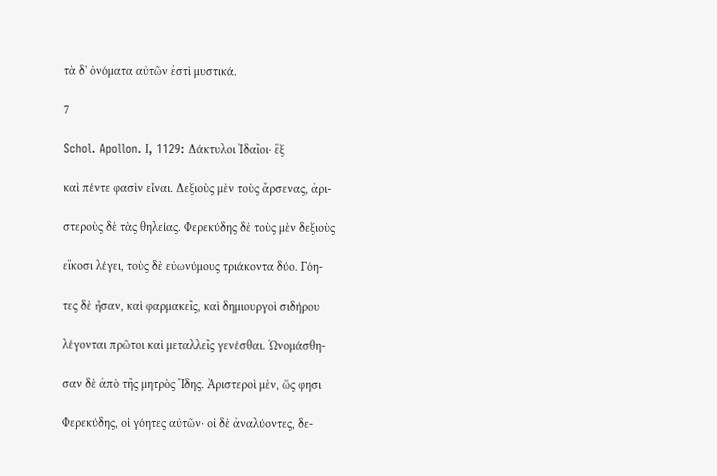τὰ δ' ὀνόματα αὐτῶν ἐστὶ μυστικά.

7

Schol. Apollon. I, 1129: Δάκτυλοι Ἰδαῖοι· ἓξ

καὶ πέντε φασὶν εἶναι. Δεξιοὺς μὲν τοὺς ἄρσενας, ἀρι-

στεροὺς δὲ τὰς θηλείας. Φερεκύδης δὲ τοὺς μὲν δεξιοὺς

εἴκοσι λέγει, τοὺς δὲ εὐωνύμους τριάκοντα δύο. Γόη-

τες δὲ ἦσαν, καὶ φαρμακεῖς, καὶ δημιουργοὶ σιδήρου

λέγονται πρῶτοι καὶ μεταλλεῖς γενέσθαι. Ὠνομάσθη-

σαν δὲ ἀπὸ τῆς μητρὸς Ἴδης. Ἀριστεροὶ μὲν, ὥς φησι

Φερεκύδης, οἱ γόητες αὐτῶν· οἱ δὲ ἀναλύοντες, δε-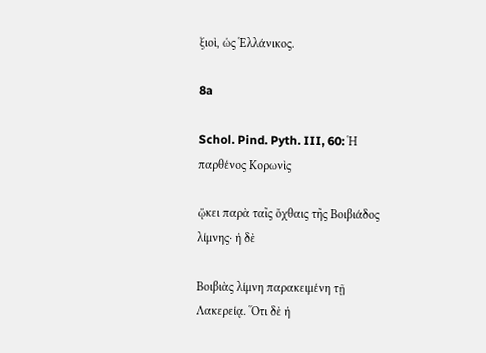ξιοὶ, ὡς Ἑλλάνικος.

8a

Schol. Pind. Pyth. III, 60: Ἡ παρθένος Κορωνὶς

ᾤκει παρὰ ταῖς ὄχθαις τῆς Βοιβιάδος λίμνης· ἡ δὲ

Βοιβιὰς λίμνη παρακειμένη τῇ Λακερείᾳ. Ὅτι δὲ ἡ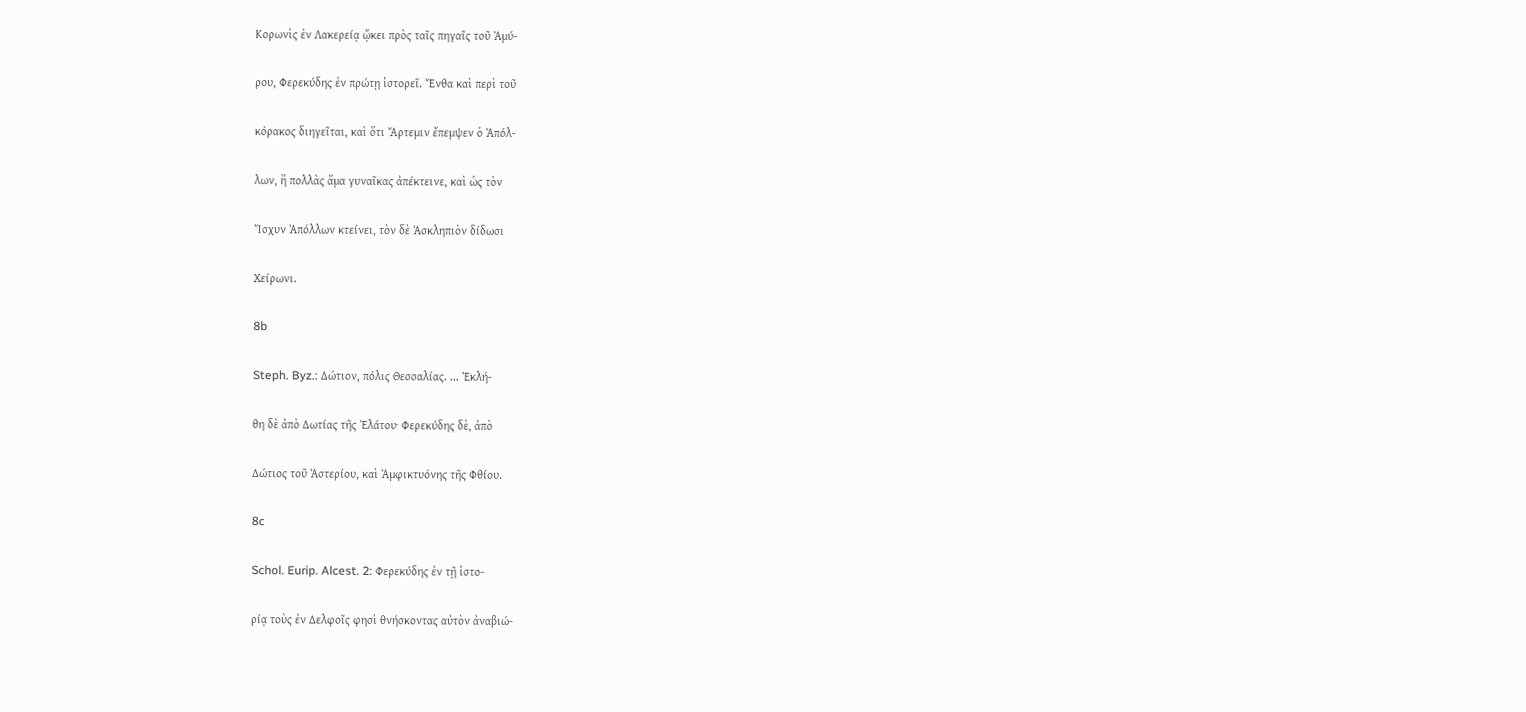Κορωνὶς ἐν Λακερείᾳ ᾤκει πρὸς ταῖς πηγαῖς τοῦ Ἀμύ-

ρου, Φερεκύδης ἐν πρώτῃ ἱστορεῖ. Ἔνθα καὶ περὶ τοῦ

κόρακος διηγεῖται, καὶ ὅτι Ἄρτεμιν ἔπεμψεν ὁ Ἀπόλ-

λων, ἣ πολλὰς ἅμα γυναῖκας ἀπέκτεινε, καὶ ὡς τὸν

Ἴσχυν Ἀπόλλων κτείνει, τὸν δὲ Ἀσκληπιὸν δίδωσι

Χείρωνι.

8b

Steph. Byz.: Δώτιον, πόλις Θεσσαλίας. ... Ἐκλή-

θη δὲ ἀπὸ Δωτίας τῆς Ἐλάτου· Φερεκύδης δὲ, ἀπὸ

Δώτιος τοῦ Ἀστερίου, καὶ Ἀμφικτυόνης τῆς Φθίου.

8c

Schol. Eurip. Alcest. 2: Φερεκύδης ἐν τῇ ἱστο-

ρίᾳ τοὺς ἐν Δελφοῖς φησὶ θνήσκοντας αὐτὸν ἀναβιώ-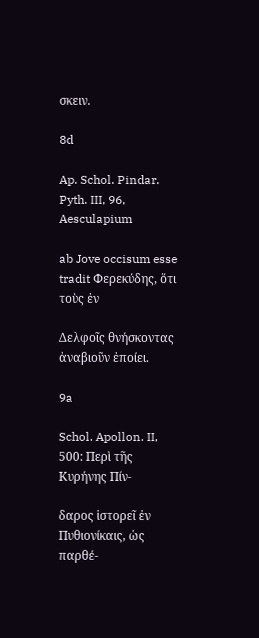σκειν.

8d

Ap. Schol. Pindar. Pyth. III, 96, Aesculapium

ab Jove occisum esse tradit Φερεκύδης, ὅτι τοὺς ἐν

Δελφοῖς θνήσκοντας ἀναβιοῦν ἐποίει.

9a

Schol. Apollon. II, 500: Περὶ τῆς Κυρήνης Πίν-

δαρος ἱστορεῖ ἐν Πυθιονίκαις, ὡς παρθέ-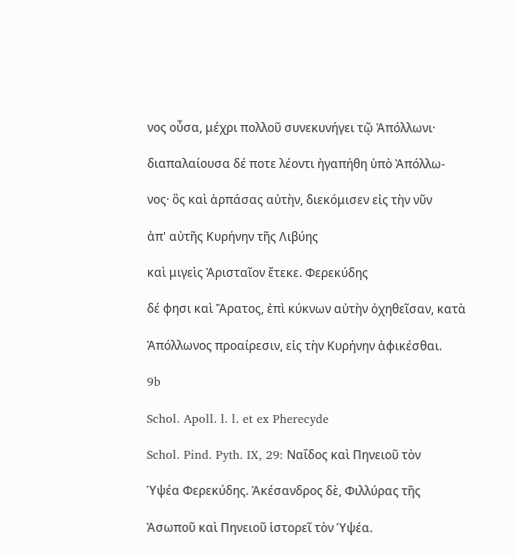νος οὖσα, μέχρι πολλοῦ συνεκυνήγει τῷ Ἀπόλλωνι·

διαπαλαίουσα δέ ποτε λέοντι ἠγαπήθη ὑπὸ Ἀπόλλω-

νος· ὃς καὶ ἁρπάσας αὐτὴν, διεκόμισεν εἰς τὴν νῦν

ἀπ' αὐτῆς Κυρήνην τῆς Λιβύης

καὶ μιγεὶς Ἀρισταῖον ἔτεκε. Φερεκύδης

δέ φησι καὶ Ἄρατος, ἐπὶ κύκνων αὐτὴν ὀχηθεῖσαν, κατὰ

Ἀπόλλωνος προαίρεσιν, εἰς τὴν Κυρήνην ἀφικέσθαι.

9b

Schol. Apoll. l. l. et ex Pherecyde

Schol. Pind. Pyth. IX, 29: Ναΐδος καὶ Πηνειοῦ τὸν

Ὑψέα Φερεκύδης. Ἀκέσανδρος δὲ, Φιλλύρας τῆς

Ἀσωποῦ καὶ Πηνειοῦ ἱστορεῖ τὸν Ὑψέα.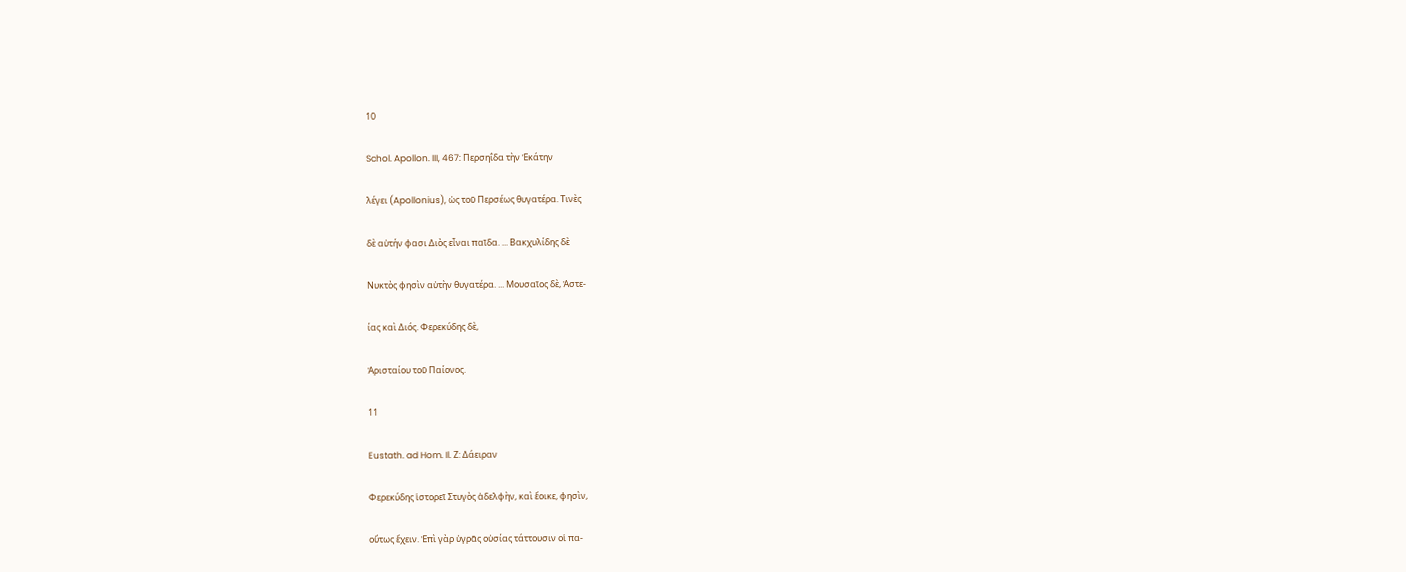10

Schol. Apollon. III, 467: Περσηΐδα τὴν Ἑκάτην

λέγει (Apollonius), ὡς τοῦ Περσέως θυγατέρα. Τινὲς

δὲ αὐτήν φασι Διὸς εἶναι παῖδα. ... Βακχυλίδης δὲ

Νυκτὸς φησὶν αὐτὴν θυγατέρα. ... Μουσαῖος δὲ, Ἀστε-

ίας καὶ Διός. Φερεκύδης δὲ,

Ἀρισταίου τοῦ Παίονος.

11

Eustath. ad Hom. Il. Ζ: Δάειραν

Φερεκύδης ἱστορεῖ Στυγὸς ἀδελφὴν, καὶ ἔοικε, φησὶν,

οὕτως ἔχειν. Ἐπὶ γὰρ ὑγρᾶς οὐσίας τάττουσιν οἱ πα-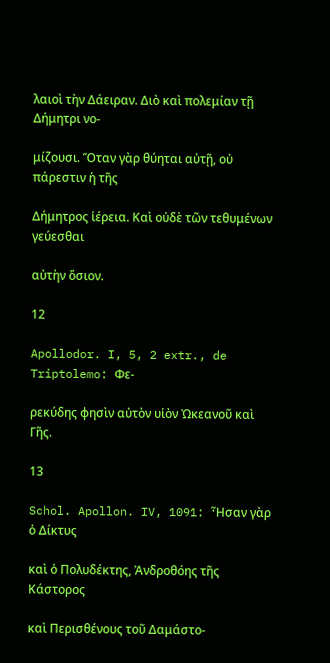λαιοὶ τὴν Δάειραν. Διὸ καὶ πολεμίαν τῇ Δήμητρι νο-

μίζουσι. Ὅταν γὰρ θύηται αὐτῇ, οὐ πάρεστιν ἡ τῆς

Δήμητρος ἱέρεια. Καὶ οὐδὲ τῶν τεθυμένων γεύεσθαι

αὐτὴν ὅσιον.

12

Apollodor. I, 5, 2 extr., de Triptolemo: Φε-

ρεκύδης φησὶν αὐτὸν υἱὸν Ὠκεανοῦ καὶ Γῆς.

13

Schol. Apollon. IV, 1091: Ἦσαν γὰρ ὁ Δίκτυς

καὶ ὁ Πολυδέκτης, Ἀνδροθόης τῆς Κάστορος

καὶ Περισθένους τοῦ Δαμάστο-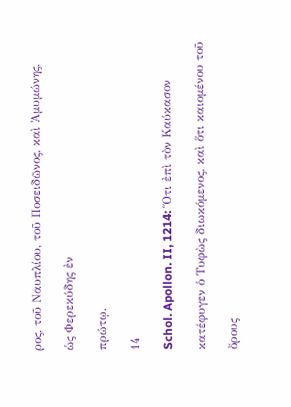ρος, τοῦ Ναυπλίου, τοῦ Ποσειδῶνος, καὶ Ἀμυμώνης,

ὡς Φερεκύδης ἐν

πρώτῳ.

14

Schol. Apollon. II, 1214: Ὅτι ἐπὶ τὸν Καύκασον

κατέφυγεν ὁ Τυφὼς διωκόμενος, καὶ ὅτι καιομένου τοῦ

ὄρους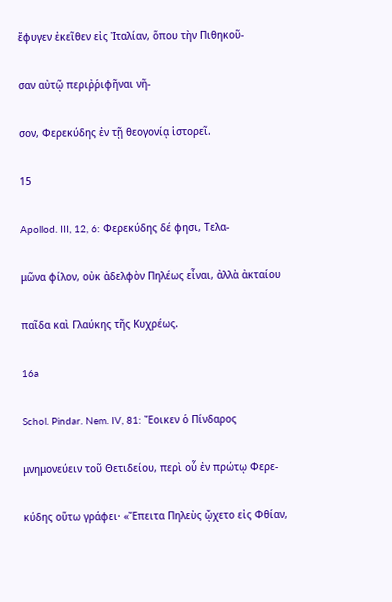ἔφυγεν ἐκεῖθεν εἰς Ἰταλίαν, ὅπου τὴν Πιθηκοῦ-

σαν αὐτῷ περιῤῥιφῆναι νῆ-

σον, Φερεκύδης ἐν τῇ θεογονίᾳ ἱστορεῖ.

15

Apollod. III, 12, 6: Φερεκύδης δέ φησι, Τελα-

μῶνα φίλον, οὐκ ἀδελφὸν Πηλέως εἶναι, ἀλλὰ ἀκταίου

παῖδα καὶ Γλαύκης τῆς Κυχρέως.

16a

Schol. Pindar. Nem. IV, 81: Ἔοικεν ὁ Πίνδαρος

μνημονεύειν τοῦ Θετιδείου, περὶ οὗ ἐν πρώτῳ Φερε-

κύδης οὕτω γράφει· «Ἔπειτα Πηλεὺς ᾤχετο εἰς Φθίαν,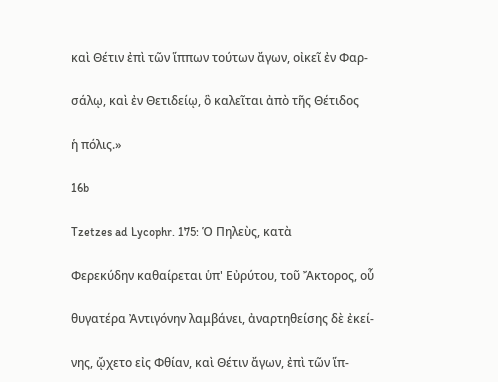καὶ Θέτιν ἐπὶ τῶν ἵππων τούτων ἄγων, οἰκεῖ ἐν Φαρ-

σάλῳ, καὶ ἐν Θετιδείῳ, ὃ καλεῖται ἀπὸ τῆς Θέτιδος

ἡ πόλις.»

16b

Tzetzes ad Lycophr. 175: Ὁ Πηλεὺς, κατὰ

Φερεκύδην καθαίρεται ὑπ' Εὐρύτου, τοῦ Ἄκτορος, οὗ

θυγατέρα Ἀντιγόνην λαμβάνει, ἀναρτηθείσης δὲ ἐκεί-

νης, ᾤχετο εἰς Φθίαν, καὶ Θέτιν ἄγων, ἐπὶ τῶν ἵπ-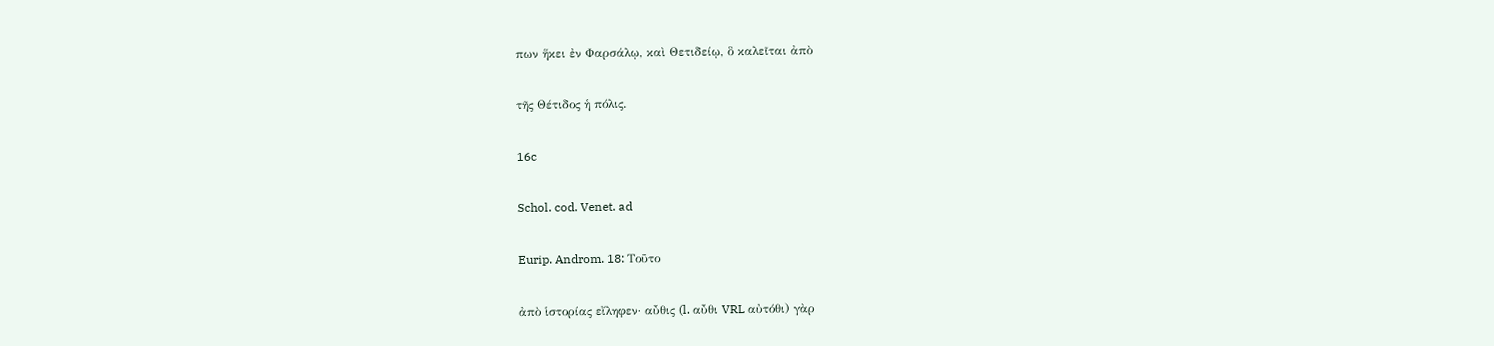πων ἥκει ἐν Φαρσάλῳ, καὶ Θετιδείῳ, ὃ καλεῖται ἀπὸ

τῆς Θέτιδος ἡ πόλις.

16c

Schol. cod. Venet. ad

Eurip. Androm. 18: Τοῦτο

ἀπὸ ἱστορίας εἴληφεν· αὖθις (l. αὖθι VRL αὐτόθι) γὰρ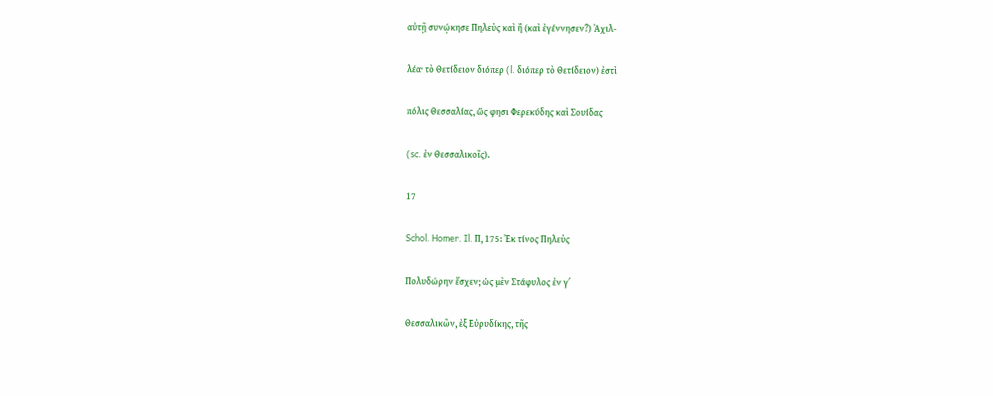αὐτῇ συνῴκησε Πηλεὺς καὶ ἢ (καὶ ἐγέννησεν?) Ἀχιλ-

λέα· τὸ Θετίδειον διόπερ (l. διόπερ τὸ Θετίδειον) ἐστὶ

πόλις Θεσσαλίας, ὥς φησι Φερεκύδης καὶ Σουίδας

(sc. ἐν Θεσσαλικοῖς).

17

Schol. Homer. Il. Π, 175: Ἐκ τίνος Πηλεὺς

Πολυδώρην ἔσχεν; ὡς μὲν Στάφυλος ἐν γʹ

Θεσσαλικῶν, ἐξ Εὐρυδίκης, τῆς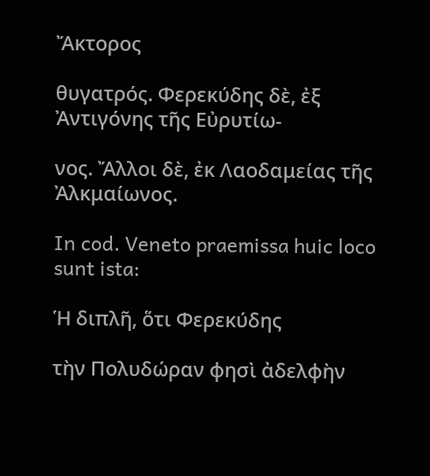Ἄκτορος

θυγατρός. Φερεκύδης δὲ, ἐξ Ἀντιγόνης τῆς Εὐρυτίω-

νος. Ἄλλοι δὲ, ἐκ Λαοδαμείας τῆς Ἀλκμαίωνος.

In cod. Veneto praemissa huic loco sunt ista:

Ἡ διπλῆ, ὅτι Φερεκύδης

τὴν Πολυδώραν φησὶ ἀδελφὴν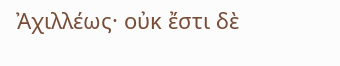Ἀχιλλέως· οὐκ ἔστι δὲ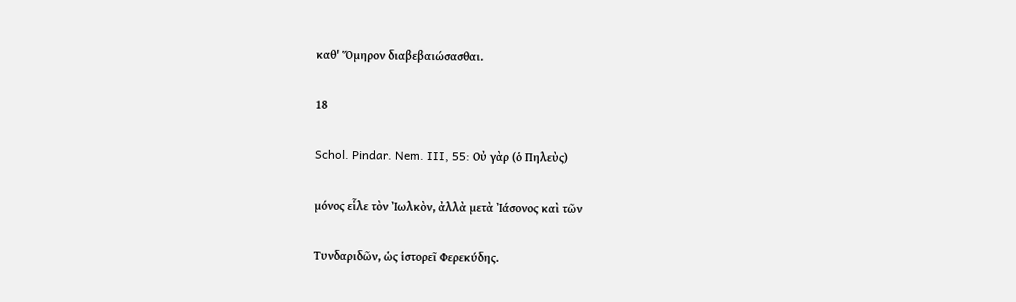καθ' Ὅμηρον διαβεβαιώσασθαι.

18

Schol. Pindar. Nem. III, 55: Οὐ γὰρ (ὁ Πηλεὺς)

μόνος εἷλε τὸν Ἰωλκὸν, ἀλλὰ μετὰ Ἰάσονος καὶ τῶν

Τυνδαριδῶν, ὡς ἱστορεῖ Φερεκύδης.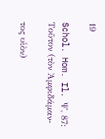19

Schol. Hom. Il. Ψ, 87: Τοῦτον (τὸν Ἀμφιδάμαν-

τος υἱὸν)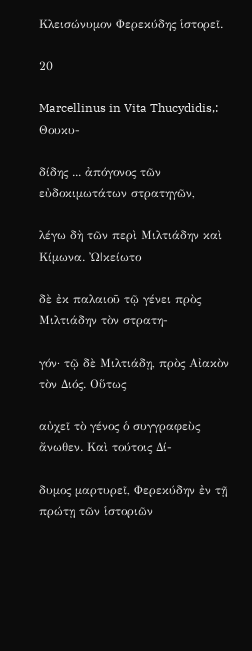Κλεισώνυμον Φερεκύδης ἱστορεῖ.

20

Marcellinus in Vita Thucydidis,: Θουκυ-

δίδης ... ἀπόγονος τῶν εὐδοκιμωτάτων στρατηγῶν,

λέγω δὴ τῶν περὶ Μιλτιάδην καὶ Κίμωνα. Ὠ|κείωτο

δὲ ἐκ παλαιοῦ τῷ γένει πρὸς Μιλτιάδην τὸν στρατη-

γόν· τῷ δὲ Μιλτιάδῃ, πρὸς Αἰακὸν τὸν Διός. Οὕτως

αὐχεῖ τὸ γένος ὁ συγγραφεὺς ἄνωθεν. Καὶ τούτοις Δί-

δυμος μαρτυρεῖ, Φερεκύδην ἐν τῇ πρώτῃ τῶν ἱστοριῶν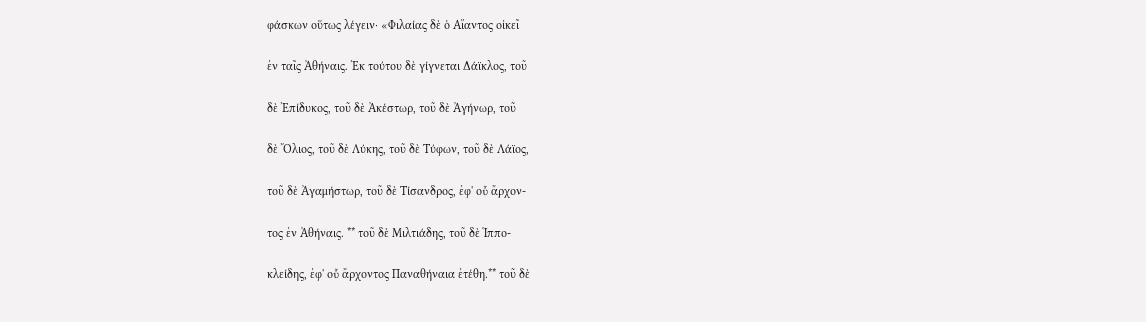φάσκων οὕτως λέγειν· «Φιλαίας δὲ ὁ Αἴαντος οἰκεῖ

ἐν ταῖς Ἀθήναις. Ἐκ τούτου δὲ γίγνεται Δάϊκλος, τοῦ

δὲ Ἐπίδυκος, τοῦ δὲ Ἀκέστωρ, τοῦ δὲ Ἀγήνωρ, τοῦ

δὲ Ὄλιος, τοῦ δὲ Λύκης, τοῦ δὲ Τύφων, τοῦ δὲ Λάϊος,

τοῦ δὲ Ἀγαμήστωρ, τοῦ δὲ Τίσανδρος, ἐφ' οὗ ἄρχον-

τος ἐν Ἀθήναις. ** τοῦ δὲ Μιλτιάδης, τοῦ δὲ Ἱππο-

κλείδης, ἐφ' οὗ ἄρχοντος Παναθήναια ἐτέθη.** τοῦ δὲ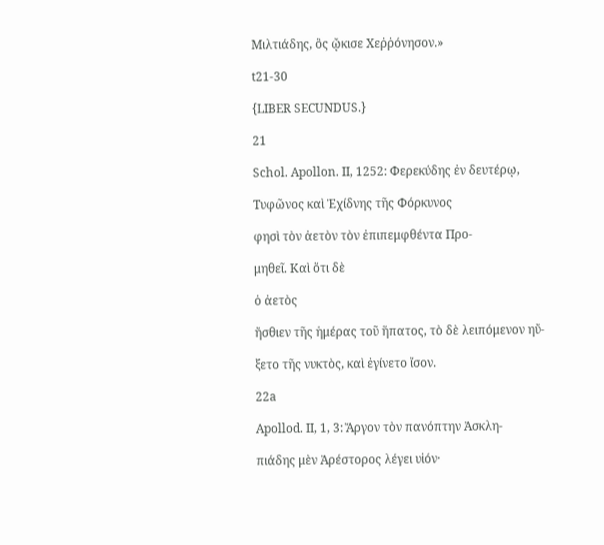Μιλτιάδης, ὃς ᾤκισε Χεῤῥόνησον.»

t21-30

{LIBER SECUNDUS.}

21

Schol. Apollon. II, 1252: Φερεκύδης ἐν δευτέρῳ,

Τυφῶνος καὶ Ἐχίδνης τῆς Φόρκυνος

φησὶ τὸν ἀετὸν τὸν ἐπιπεμφθέντα Προ-

μηθεῖ. Καὶ ὅτι δὲ

ὁ ἀετὸς

ἤσθιεν τῆς ἡμέρας τοῦ ἥπατος, τὸ δὲ λειπόμενον ηὔ-

ξετο τῆς νυκτὸς, καὶ ἐγίνετο ἴσον.

22a

Apollod. II, 1, 3: Ἄργον τὸν πανόπτην Ἀσκλη-

πιάδης μὲν Ἀρέστορος λέγει υἱόν·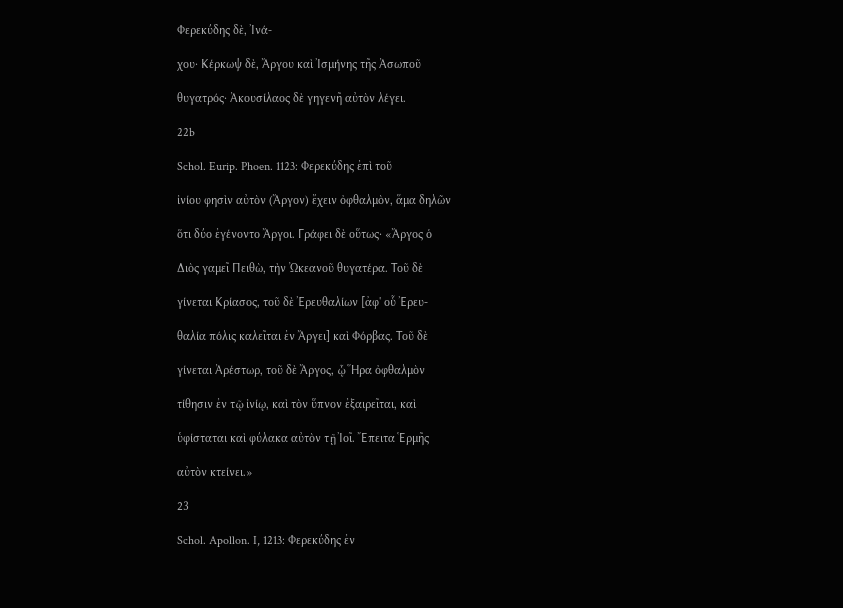Φερεκύδης δὲ, Ἰνά-

χου· Κέρκωψ δὲ, Ἄργου καὶ Ἰσμήνης τῆς Ἀσωποῦ

θυγατρός· Ἀκουσίλαος δὲ γηγενῆ αὐτὸν λέγει.

22b

Schol. Eurip. Phoen. 1123: Φερεκύδης ἐπὶ τοῦ

ἰνίου φησὶν αὐτὸν (Ἄργον) ἔχειν ὀφθαλμὸν, ἅμα δηλῶν

ὅτι δύο ἐγένοντο Ἄργοι. Γράφει δὲ οὕτως· «Ἄργος ὁ

Διὸς γαμεῖ Πειθὼ, τὴν Ὠκεανοῦ θυγατέρα. Τοῦ δὲ

γίνεται Κρίασος, τοῦ δὲ Ἐρευθαλίων [ἀφ' οὗ Ἐρευ-

θαλία πόλις καλεῖται ἐν Ἄργει] καὶ Φόρβας. Τοῦ δὲ

γίνεται Ἀρέστωρ, τοῦ δὲ Ἄργος, ᾧ Ἥρα ὀφθαλμὸν

τίθησιν ἐν τῷ ἰνίῳ, καὶ τὸν ὕπνον ἐξαιρεῖται, καὶ

ὑφίσταται καὶ φύλακα αὐτὸν τῇ Ἰοῖ. Ἔπειτα Ἑρμῆς

αὐτὸν κτείνει.»

23

Schol. Apollon. I, 1213: Φερεκύδης ἐν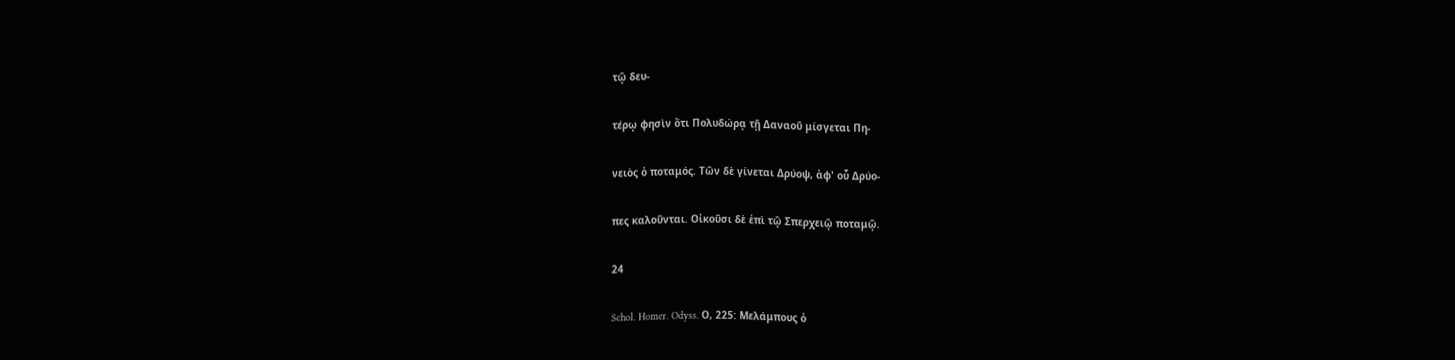τῷ δευ-

τέρῳ φησὶν ὅτι Πολυδώρᾳ τῇ Δαναοῦ μίσγεται Πη-

νειὸς ὁ ποταμός. Τῶν δὲ γίνεται Δρύοψ, ἀφ' οὗ Δρύο-

πες καλοῦνται. Οἰκοῦσι δὲ ἐπὶ τῷ Σπερχειῷ ποταμῷ.

24

Schol. Homer. Odyss. Ο, 225: Μελάμπους ὁ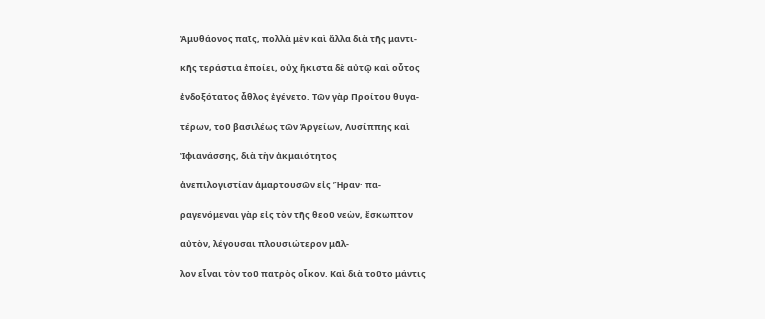Ἀμυθάονος παῖς, πολλὰ μὲν καὶ ἄλλα διὰ τῆς μαντι-

κῆς τεράστια ἐποίει, οὐχ ἥκιστα δὲ αὐτῷ καὶ οὗτος

ἐνδοξότατος ἆθλος ἐγένετο. Τῶν γὰρ Προίτου θυγα-

τέρων, τοῦ βασιλέως τῶν Ἀργείων, Λυσίππης καὶ

Ἰφιανάσσης, διὰ τὴν ἀκμαιότητος

ἀνεπιλογιστίαν ἁμαρτουσῶν εἰς Ἥραν· πα-

ραγενόμεναι γὰρ εἰς τὸν τῆς θεοῦ νεὼν, ἔσκωπτον

αὐτὸν, λέγουσαι πλουσιώτερον μᾶλ-

λον εἶναι τὸν τοῦ πατρὸς οἶκον. Καὶ διὰ τοῦτο μάντις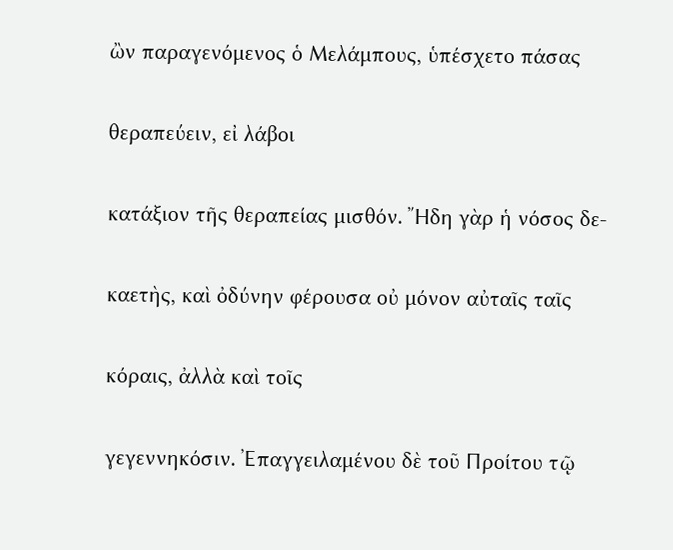ὢν παραγενόμενος ὁ Μελάμπους, ὑπέσχετο πάσας

θεραπεύειν, εἰ λάβοι

κατάξιον τῆς θεραπείας μισθόν. Ἤδη γὰρ ἡ νόσος δε-

καετὴς, καὶ ὀδύνην φέρουσα οὐ μόνον αὐταῖς ταῖς

κόραις, ἀλλὰ καὶ τοῖς

γεγεννηκόσιν. Ἐπαγγειλαμένου δὲ τοῦ Προίτου τῷ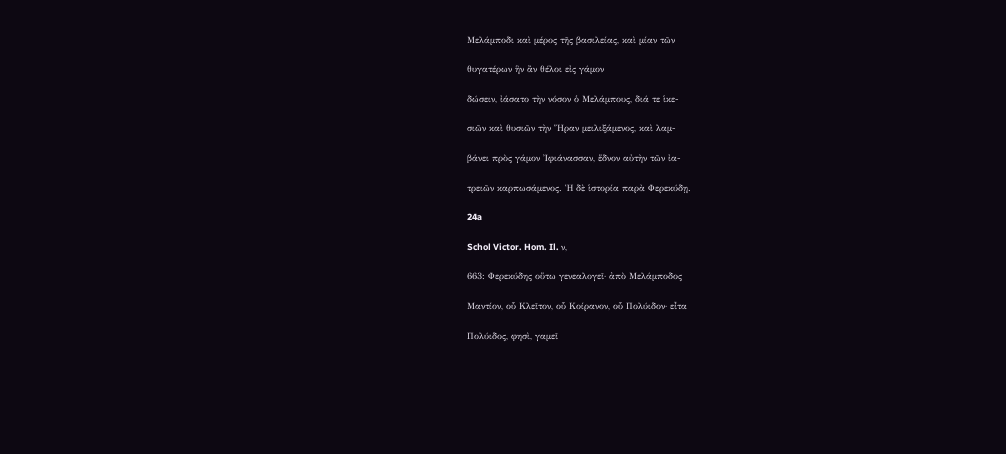Μελάμποδι καὶ μέρος τῆς βασιλείας, καὶ μίαν τῶν

θυγατέρων ἣν ἂν θέλοι εἰς γάμον

δώσειν, ἰάσατο τὴν νόσον ὁ Μελάμπους, διά τε ἱκε-

σιῶν καὶ θυσιῶν τὴν Ἥραν μειλιξάμενος, καὶ λαμ-

βάνει πρὸς γάμον Ἰφιάνασσαν, ἕδνον αὐτὴν τῶν ἰα-

τρειῶν καρπωσάμενος. Ἡ δὲ ἱστορία παρὰ Φερεκύδῃ.

24a

Schol Victor. Hom. Il. ν,

663: Φερεκύδης οὕτω γενεαλογεῖ· ἀπὸ Μελάμποδος

Μαντίον, οὗ Κλεῖτον, οὗ Κοίρανον, οὗ Πολύιδον· εἶτα

Πολύιδος, φησὶ, γαμεῖ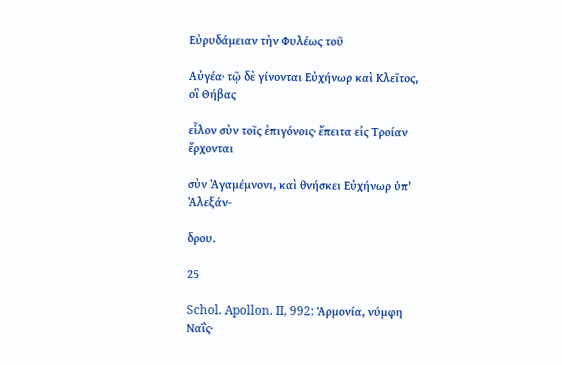Εὐρυδάμειαν τὴν Φυλέως τοῦ

Αὐγέα· τῷ δὲ γίνονται Εὐχήνωρ καὶ Κλεῖτος, οἳ Θήβας

εἷλον σὺν τοῖς ἐπιγόνοις· ἔπειτα εἰς Τροίαν ἔρχονται

σὺν Ἀγαμέμνονι, καὶ θνήσκει Εὐχήνωρ ὑπ' Ἀλεξάν-

δρου.

25

Schol. Apollon. II, 992: Ἁρμονία, νύμφη Ναΐς·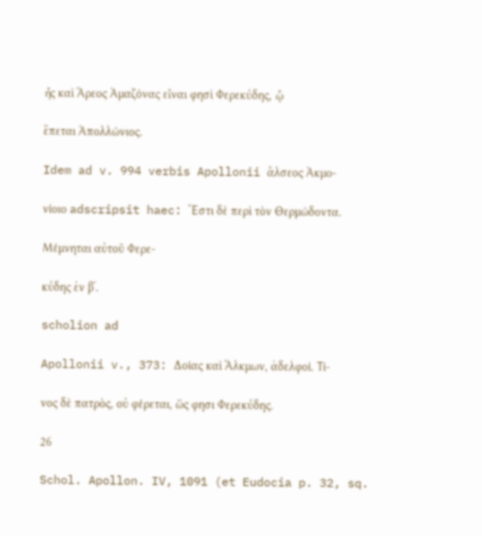ἧς καὶ Ἄρεος Ἀμαζόνας εἶναι φησὶ Φερεκύδης, ᾧ

ἕπεται Ἀπολλώνιος.

Idem ad v. 994 verbis Apollonii ἄλσεος Ἀκμο-

νίοιο adscripsit haec: Ἔστι δὲ περὶ τὸν Θερμώδοντα.

Μέμνηται αὐτοῦ Φερε-

κύδης ἐν βʹ.

scholion ad

Apollonii v., 373: Δοίας καὶ Ἄλκμων, ἀδελφοί. Τί-

νος δὲ πατρὸς, οὐ φέρεται, ὥς φησι Φερεκύδης.

26

Schol. Apollon. IV, 1091 (et Eudocia p. 32, sq.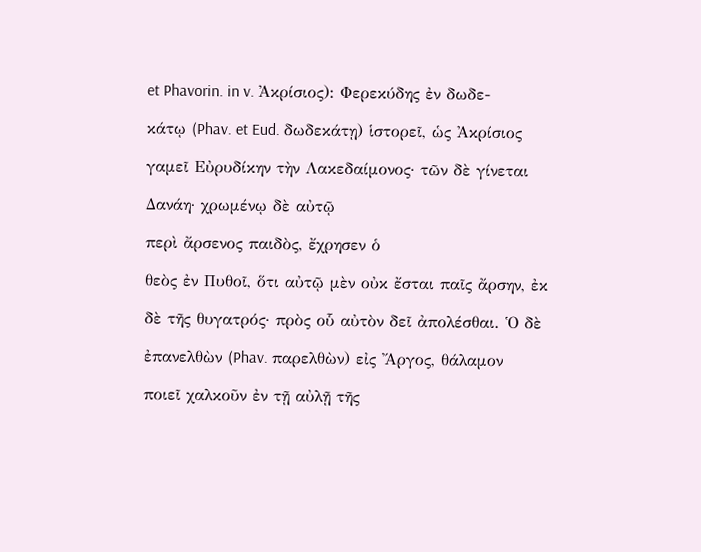et Phavorin. in v. Ἀκρίσιος): Φερεκύδης ἐν δωδε-

κάτῳ (Phav. et Eud. δωδεκάτῃ) ἱστορεῖ, ὡς Ἀκρίσιος

γαμεῖ Εὐρυδίκην τὴν Λακεδαίμονος· τῶν δὲ γίνεται

Δανάη· χρωμένῳ δὲ αὐτῷ

περὶ ἄρσενος παιδὸς, ἔχρησεν ὁ

θεὸς ἐν Πυθοῖ, ὅτι αὐτῷ μὲν οὐκ ἔσται παῖς ἄρσην, ἐκ

δὲ τῆς θυγατρός· πρὸς οὗ αὐτὸν δεῖ ἀπολέσθαι. Ὁ δὲ

ἐπανελθὼν (Phav. παρελθὼν) εἰς Ἄργος, θάλαμον

ποιεῖ χαλκοῦν ἐν τῇ αὐλῇ τῆς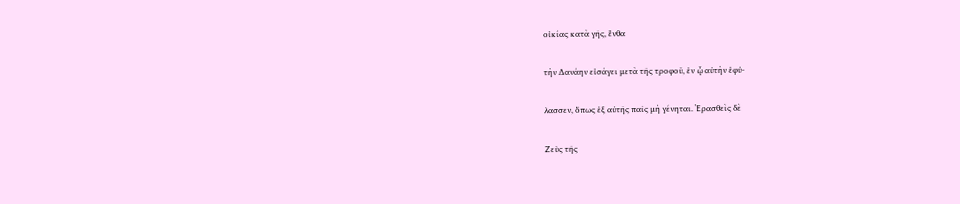οἰκίας κατὰ γῆς, ἔνθα

τὴν Δανάην εἰσάγει μετὰ τῆς τροφοῦ, ἐν ᾧ αὐτὴν ἐφύ-

λασσεν, ὅπως ἐξ αὐτῆς παῖς μὴ γένηται. Ἐρασθεὶς δὲ

Ζεὺς τῆς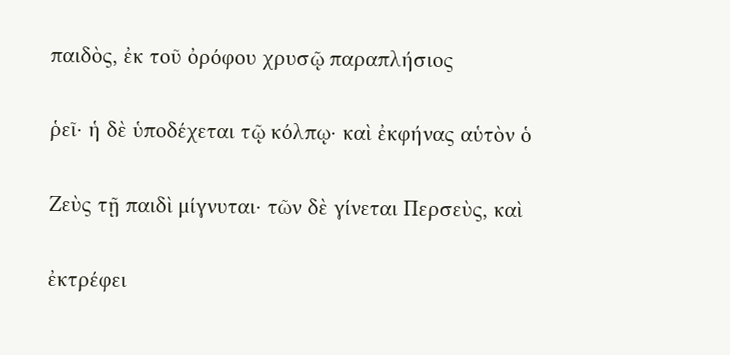παιδὸς, ἐκ τοῦ ὀρόφου χρυσῷ παραπλήσιος

ῥεῖ· ἡ δὲ ὑποδέχεται τῷ κόλπῳ· καὶ ἐκφήνας αὑτὸν ὁ

Ζεὺς τῇ παιδὶ μίγνυται· τῶν δὲ γίνεται Περσεὺς, καὶ

ἐκτρέφει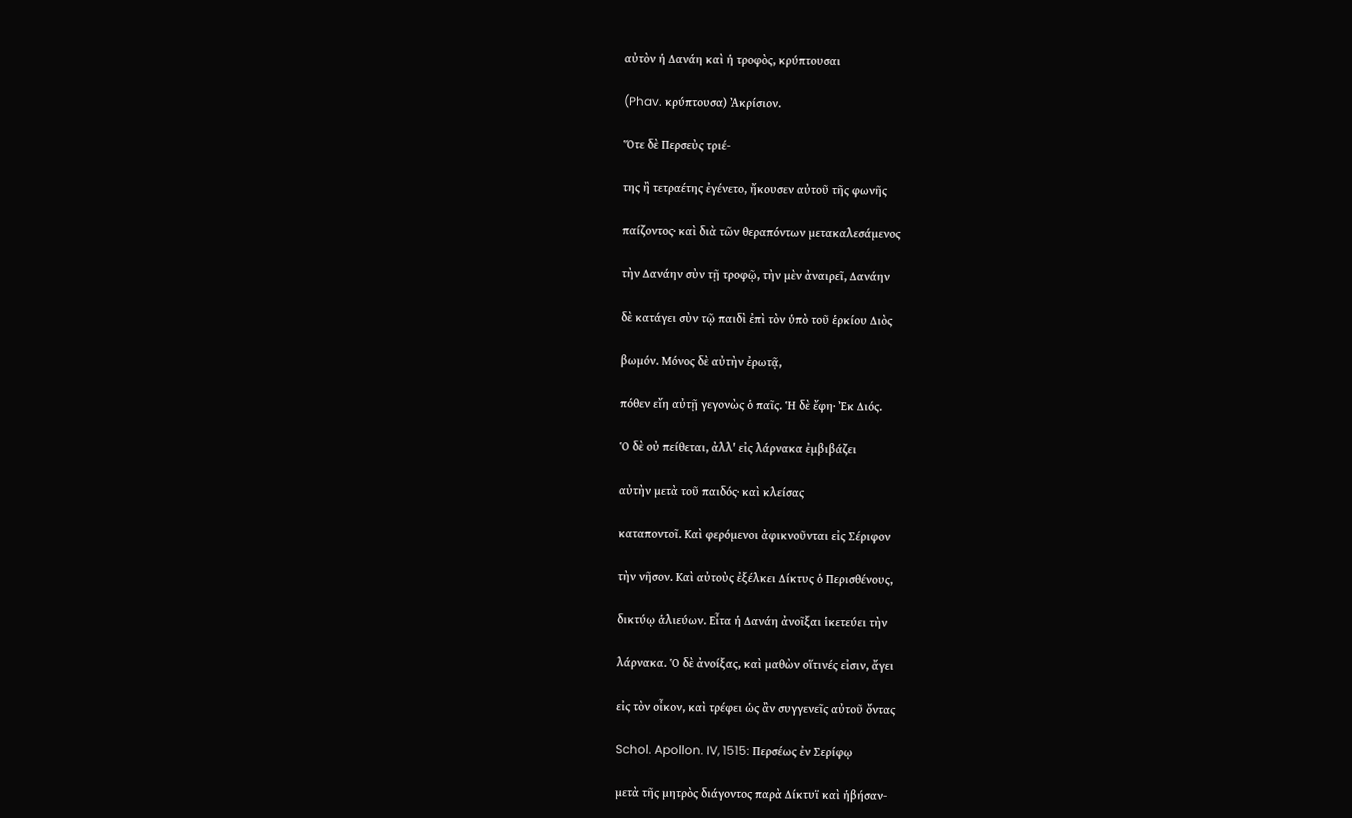αὐτὸν ἡ Δανάη καὶ ἡ τροφὸς, κρύπτουσαι

(Phav. κρύπτουσα) Ἀκρίσιον.

Ὅτε δὲ Περσεὺς τριέ-

της ἢ τετραέτης ἐγένετο, ἤκουσεν αὐτοῦ τῆς φωνῆς

παίζοντος· καὶ διὰ τῶν θεραπόντων μετακαλεσάμενος

τὴν Δανάην σὺν τῇ τροφῷ, τὴν μὲν ἀναιρεῖ, Δανάην

δὲ κατάγει σὺν τῷ παιδὶ ἐπὶ τὸν ὑπὸ τοῦ ἑρκίου Διὸς

βωμόν. Μόνος δὲ αὐτὴν ἐρωτᾷ,

πόθεν εἴη αὐτῇ γεγονὼς ὁ παῖς. Ἡ δὲ ἔφη· Ἐκ Διός.

Ὁ δὲ οὐ πείθεται, ἀλλ' εἰς λάρνακα ἐμβιβάζει

αὐτὴν μετὰ τοῦ παιδός· καὶ κλείσας

καταποντοῖ. Καὶ φερόμενοι ἀφικνοῦνται εἰς Σέριφον

τὴν νῆσον. Καὶ αὐτοὺς ἐξέλκει Δίκτυς ὁ Περισθένους,

δικτύῳ ἁλιεύων. Εἶτα ἡ Δανάη ἀνοῖξαι ἱκετεύει τὴν

λάρνακα. Ὁ δὲ ἀνοίξας, καὶ μαθὼν οἵτινές εἰσιν, ἄγει

εἰς τὸν οἶκον, καὶ τρέφει ὡς ἂν συγγενεῖς αὐτοῦ ὄντας

Schol. Apollon. IV, 1515: Περσέως ἐν Σερίφῳ

μετὰ τῆς μητρὸς διάγοντος παρὰ Δίκτυϊ καὶ ἡβήσαν-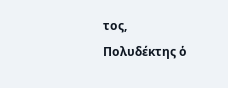τος, Πολυδέκτης ὁ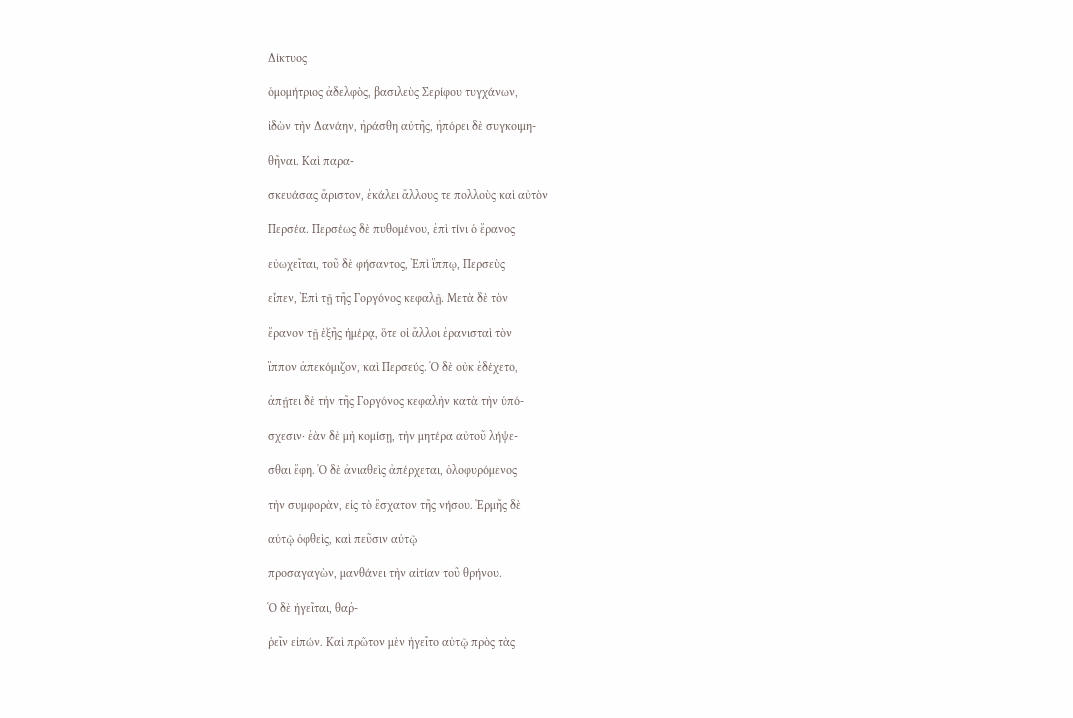Δίκτυος

ὁμομήτριος ἀδελφὸς, βασιλεὺς Σερίφου τυγχάνων,

ἰδὼν τὴν Δανάην, ἠράσθη αὐτῆς, ἠπόρει δὲ συγκοιμη-

θῆναι. Καὶ παρα-

σκευάσας ἄριστον, ἐκάλει ἄλλους τε πολλοὺς καὶ αὐτὸν

Περσέα. Περσέως δὲ πυθομένου, ἐπὶ τίνι ὁ ἔρανος

εὐωχεῖται, τοῦ δὲ φήσαντος, Ἐπὶ ἵππῳ, Περσεὺς

εἶπεν, Ἐπὶ τῇ τῆς Γοργόνος κεφαλῇ. Μετὰ δὲ τὸν

ἔρανον τῇ ἑξῆς ἡμέρᾳ, ὅτε οἱ ἄλλοι ἐρανισταὶ τὸν

ἵππον ἀπεκόμιζον, καὶ Περσεύς. Ὁ δὲ οὐκ ἐδέχετο,

ἀπῄτει δὲ τὴν τῆς Γοργόνος κεφαλὴν κατὰ τὴν ὑπό-

σχεσιν· ἐὰν δὲ μὴ κομίσῃ, τὴν μητέρα αὐτοῦ λήψε-

σθαι ἔφη. Ὁ δὲ ἀνιαθεὶς ἀπέρχεται, ὀλοφυρόμενος

τὴν συμφορὰν, εἰς τὸ ἔσχατον τῆς νήσου. Ἑρμῆς δὲ

αὐτῷ ὀφθεὶς, καὶ πεῦσιν αὐτῷ

προσαγαγὼν, μανθάνει τὴν αἰτίαν τοῦ θρήνου.

Ὁ δὲ ἡγεῖται, θαῤ-

ῥεῖν εἰπών. Καὶ πρῶτον μὲν ἡγεῖτο αὐτῷ πρὸς τὰς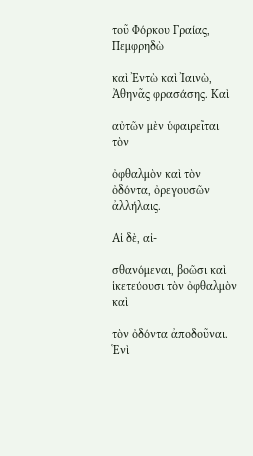τοῦ Φόρκου Γραίας, Πεμφρηδὼ

καὶ Ἐντὼ καὶ Ἰαινὼ, Ἀθηνᾶς φρασάσης. Καὶ

αὐτῶν μὲν ὑφαιρεῖται τὸν

ὀφθαλμὸν καὶ τὸν ὀδόντα, ὀρεγουσῶν ἀλλήλαις.

Αἱ δὲ, αἰ-

σθανόμεναι, βοῶσι καὶ ἱκετεύουσι τὸν ὀφθαλμὸν καὶ

τὸν ὀδόντα ἀποδοῦναι. Ἑνὶ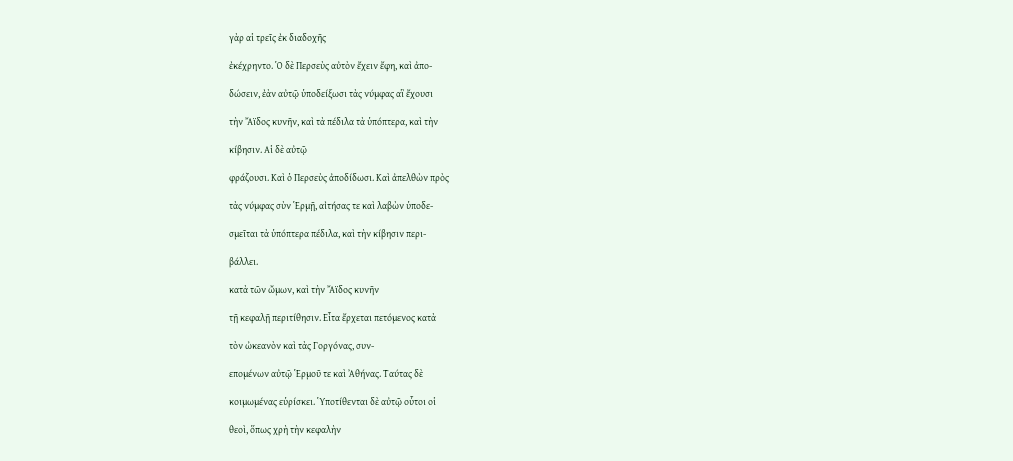γὰρ αἱ τρεῖς ἐκ διαδοχῆς

ἐκέχρηντο. Ὁ δὲ Περσεὺς αὐτὸν ἔχειν ἔφη, καὶ ἀπο-

δώσειν, ἐὰν αὐτῷ ὑποδείξωσι τὰς νύμφας αἳ ἔχουσι

τὴν Ἄϊδος κυνῆν, καὶ τὰ πέδιλα τὰ ὑπόπτερα, καὶ τὴν

κίβησιν. Αἱ δὲ αὐτῷ

φράζουσι. Καὶ ὁ Περσεὺς ἀποδίδωσι. Καὶ ἀπελθὼν πρὸς

τὰς νύμφας σὺν Ἑρμῇ, αἰτήσας τε καὶ λαβὼν ὑποδε-

σμεῖται τὰ ὑπόπτερα πέδιλα, καὶ τὴν κίβησιν περι-

βάλλει.

κατὰ τῶν ὤμων, καὶ τὴν Ἄϊδος κυνῆν

τῇ κεφαλῇ περιτίθησιν. Εἶτα ἔρχεται πετόμενος κατὰ

τὸν ὠκεανὸν καὶ τὰς Γοργόνας, συν-

επομένων αὐτῷ Ἑρμοῦ τε καὶ Ἀθήνας. Ταύτας δὲ

κοιμωμένας εὑρίσκει. Ὑποτίθενται δὲ αὐτῷ οὗτοι οἱ

θεοὶ, ὅπως χρὴ τὴν κεφαλὴν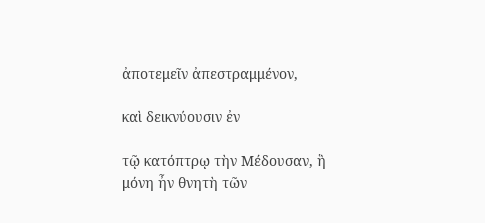ἀποτεμεῖν ἀπεστραμμένον,

καὶ δεικνύουσιν ἐν

τῷ κατόπτρῳ τὴν Μέδουσαν, ἣ μόνη ἦν θνητὴ τῶν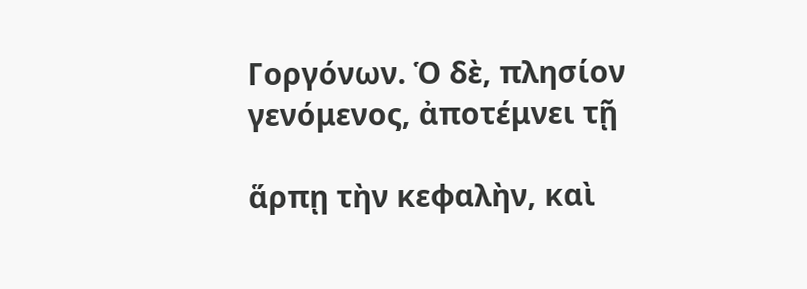Γοργόνων. Ὁ δὲ, πλησίον γενόμενος, ἀποτέμνει τῇ

ἅρπῃ τὴν κεφαλὴν, καὶ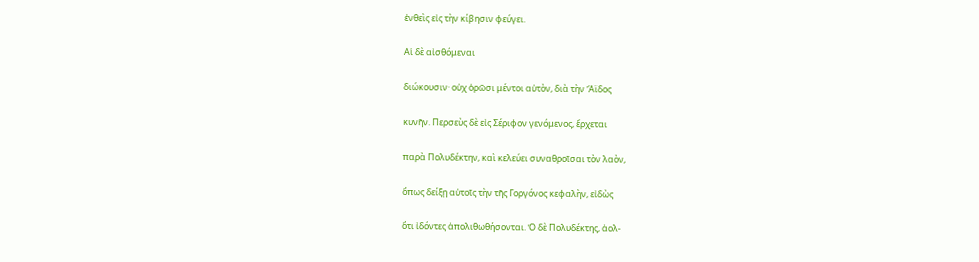ἐνθεὶς εἰς τὴν κίβησιν φεύγει.

Αἱ δὲ αἰσθόμεναι

διώκουσιν· οὐχ ὁρῶσι μέντοι αὐτὸν, διὰ τὴν Ἄϊδος

κυνῆν. Περσεὺς δὲ εἰς Σέριφον γενόμενος, ἔρχεται

παρὰ Πολυδέκτην, καὶ κελεύει συναθροῖσαι τὸν λαὸν,

ὅπως δείξῃ αὐτοῖς τὴν τῆς Γοργόνος κεφαλὴν, εἰδὼς

ὅτι ἰδόντες ἀπολιθωθήσονται. Ὁ δὲ Πολυδέκτης, ἀολ-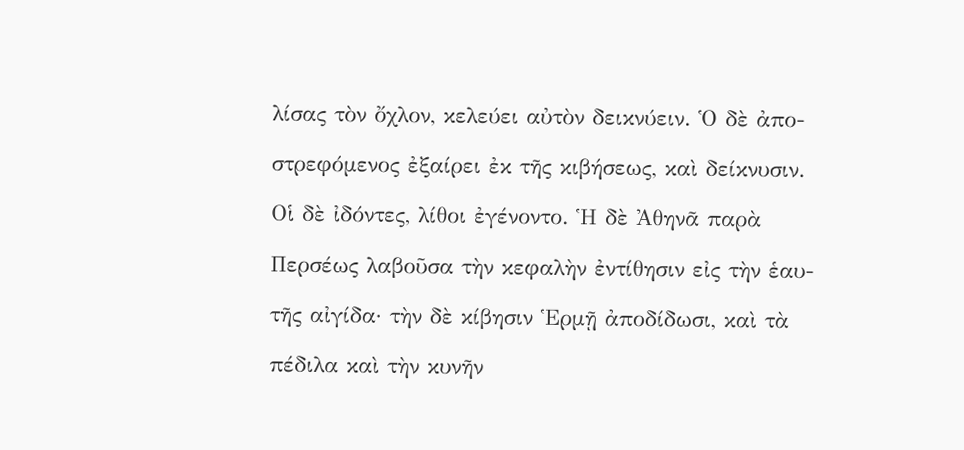λίσας τὸν ὄχλον, κελεύει αὐτὸν δεικνύειν. Ὁ δὲ ἀπο-

στρεφόμενος ἐξαίρει ἐκ τῆς κιβήσεως, καὶ δείκνυσιν.

Οἱ δὲ ἰδόντες, λίθοι ἐγένοντο. Ἡ δὲ Ἀθηνᾶ παρὰ

Περσέως λαβοῦσα τὴν κεφαλὴν ἐντίθησιν εἰς τὴν ἑαυ-

τῆς αἰγίδα· τὴν δὲ κίβησιν Ἑρμῇ ἀποδίδωσι, καὶ τὰ

πέδιλα καὶ τὴν κυνῆν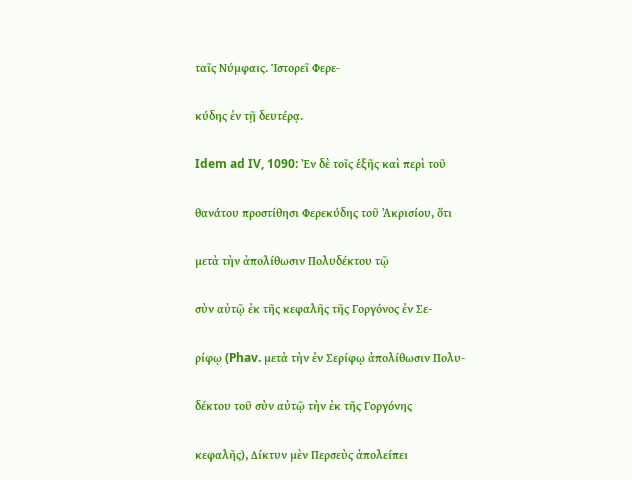ταῖς Νύμφαις. Ἱστορεῖ Φερε-

κύδης ἐν τῇ δευτέρᾳ.

Idem ad IV, 1090: Ἐν δὲ τοῖς ἑξῆς καὶ περὶ τοῦ

θανάτου προστίθησι Φερεκύδης τοῦ Ἀκρισίου, ὅτι

μετὰ τὴν ἀπολίθωσιν Πολυδέκτου τῷ

σὺν αὐτῷ ἐκ τῆς κεφαλῆς τῆς Γοργόνος ἐν Σε-

ρίφῳ (Phav. μετὰ τὴν ἐν Σερίφῳ ἀπολίθωσιν Πολυ-

δέκτου τοῦ σὺν αὐτῷ τὴν ἐκ τῆς Γοργόνης

κεφαλῆς), Δίκτυν μὲν Περσεὺς ἀπολείπει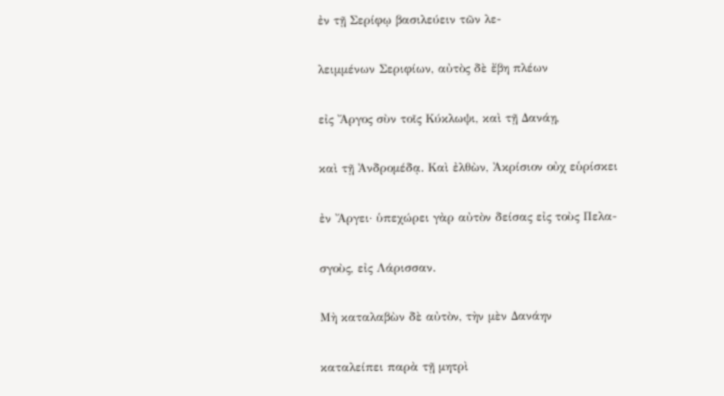ἐν τῇ Σερίφῳ βασιλεύειν τῶν λε-

λειμμένων Σεριφίων, αὐτὸς δὲ ἔβη πλέων

εἰς Ἄργος σὺν τοῖς Κύκλωψι, καὶ τῇ Δανάῃ,

καὶ τῇ Ἀνδρομέδᾳ. Καὶ ἐλθὼν, Ἀκρίσιον οὐχ εὑρίσκει

ἐν Ἄργει· ὑπεχώρει γὰρ αὐτὸν δείσας εἰς τοὺς Πελα-

σγοὺς, εἰς Λάρισσαν.

Μὴ καταλαβὼν δὲ αὐτὸν, τὴν μὲν Δανάην

καταλείπει παρὰ τῇ μητρὶ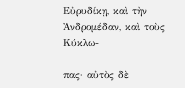Εὐρυδίκῃ, καὶ τὴν Ἀνδρομέδαν, καὶ τοὺς Κύκλω-

πας· αὐτὸς δὲ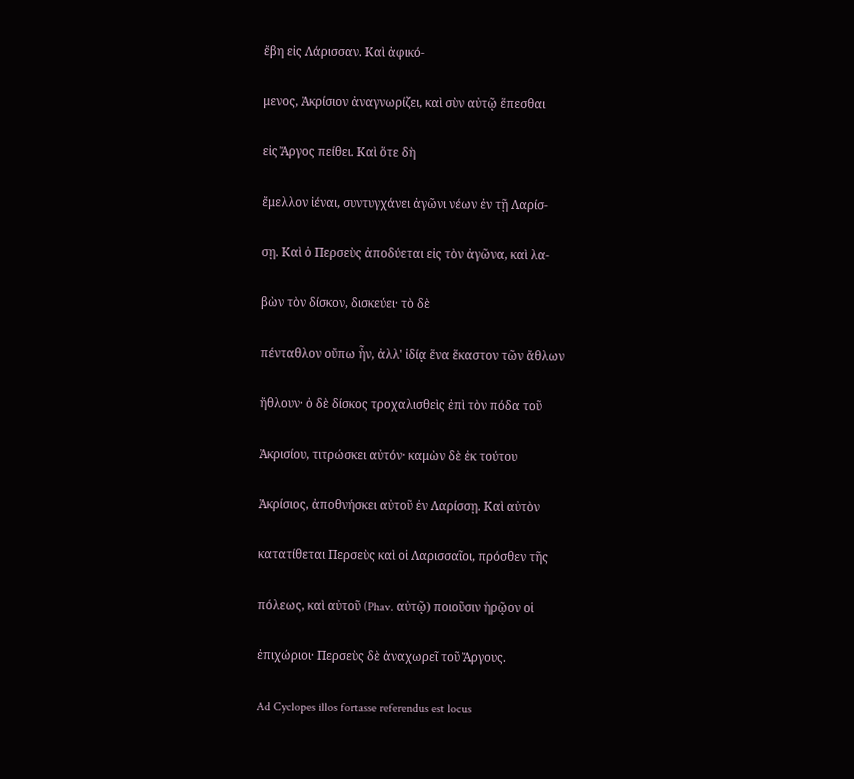ἔβη εἰς Λάρισσαν. Καὶ ἀφικό-

μενος, Ἀκρίσιον ἀναγνωρίζει, καὶ σὺν αὐτῷ ἕπεσθαι

εἰς Ἄργος πείθει. Καὶ ὅτε δὴ

ἔμελλον ἰέναι, συντυγχάνει ἀγῶνι νέων ἐν τῇ Λαρίσ-

σῃ. Καὶ ὁ Περσεὺς ἀποδύεται εἰς τὸν ἀγῶνα, καὶ λα-

βὼν τὸν δίσκον, δισκεύει· τὸ δὲ

πένταθλον οὔπω ἦν, ἀλλ' ἰδίᾳ ἕνα ἕκαστον τῶν ἄθλων

ἤθλουν· ὁ δὲ δίσκος τροχαλισθεὶς ἐπὶ τὸν πόδα τοῦ

Ἀκρισίου, τιτρώσκει αὐτόν· καμὼν δὲ ἐκ τούτου

Ἀκρίσιος, ἀποθνήσκει αὐτοῦ ἐν Λαρίσσῃ. Καὶ αὐτὸν

κατατίθεται Περσεὺς καὶ οἱ Λαρισσαῖοι, πρόσθεν τῆς

πόλεως, καὶ αὐτοῦ (Phav. αὐτῷ) ποιοῦσιν ἡρῷον οἱ

ἐπιχώριοι· Περσεὺς δὲ ἀναχωρεῖ τοῦ Ἄργους.

Ad Cyclopes illos fortasse referendus est locus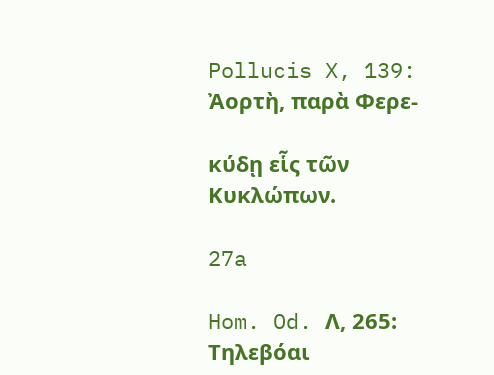Pollucis X, 139: Ἀορτὴ, παρὰ Φερε-

κύδῃ εἷς τῶν Κυκλώπων.

27a

Hom. Od. Λ, 265: Τηλεβόαι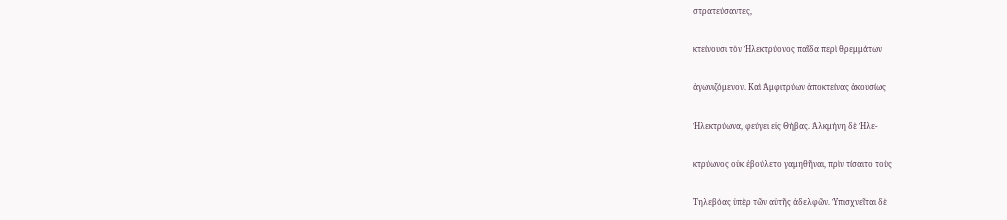στρατεύσαντες,

κτείνουσι τὸν Ἠλεκτρύονος παῖδα περὶ θρεμμάτων

ἀγωνιζόμενον. Καὶ Ἀμφιτρύων ἀποκτείνας ἀκουσίως

Ἠλεκτρύωνα, φεύγει εἰς Θήβας. Ἀλκμήνη δὲ Ἠλε-

κτρύωνος οὐκ ἐβούλετο γαμηθῆναι, πρὶν τίσαιτο τοὺς

Τηλεβόας ὑπὲρ τῶν αὐτῆς ἀδελφῶν. Ὑπισχνεῖται δὲ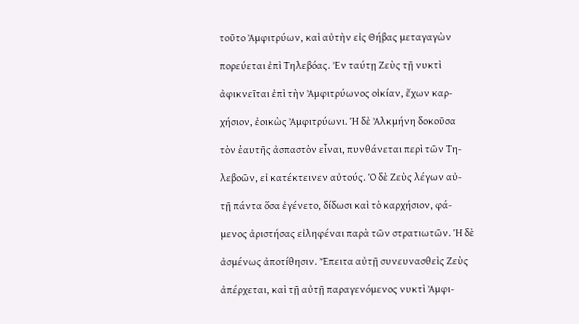τοῦτο Ἀμφιτρύων, καὶ αὐτὴν εἰς Θήβας μεταγαγὼν

πορεύεται ἐπὶ Τηλεβόας. Ἐν ταύτῃ Ζεὺς τῇ νυκτὶ

ἀφικνεῖται ἐπὶ τὴν Ἀμφιτρύωνος οἰκίαν, ἔχων καρ-

χήσιον, ἐοικὼς Ἀμφιτρύωνι. Ἡ δὲ Ἀλκμήνη δοκοῦσα

τὸν ἑαυτῆς ἀσπαστὸν εἶναι, πυνθάνεται περὶ τῶν Τη-

λεβοῶν, εἰ κατέκτεινεν αὐτούς. Ὁ δὲ Ζεὺς λέγων αὐ-

τῇ πάντα ὅσα ἐγένετο, δίδωσι καὶ τὸ καρχήσιον, φά-

μενος ἀριστήσας εἰληφέναι παρὰ τῶν στρατιωτῶν. Ἡ δὲ

ἀσμένως ἀποτίθησιν. Ἔπειτα αὐτῇ συνευνασθεὶς Ζεὺς

ἀπέρχεται, καὶ τῇ αὐτῇ παραγενόμενος νυκτὶ Ἀμφι-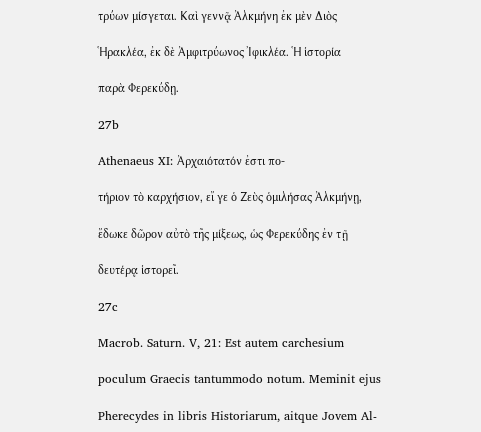τρύων μίσγεται. Καὶ γεννᾷ Ἀλκμήνη ἐκ μὲν Διὸς

Ἡρακλέα, ἐκ δὲ Ἀμφιτρύωνος Ἰφικλέα. Ἡ ἱστορία

παρὰ Φερεκύδῃ.

27b

Athenaeus XI: Ἀρχαιότατόν ἐστι πο-

τήριον τὸ καρχήσιον, εἴ γε ὁ Ζεὺς ὁμιλήσας Ἀλκμήνῃ,

ἔδωκε δῶρον αὐτὸ τῆς μίξεως, ὡς Φερεκύδης ἐν τῇ

δευτέρᾳ ἱστορεῖ.

27c

Macrob. Saturn. V, 21: Est autem carchesium

poculum Graecis tantummodo notum. Meminit ejus

Pherecydes in libris Historiarum, aitque Jovem Al-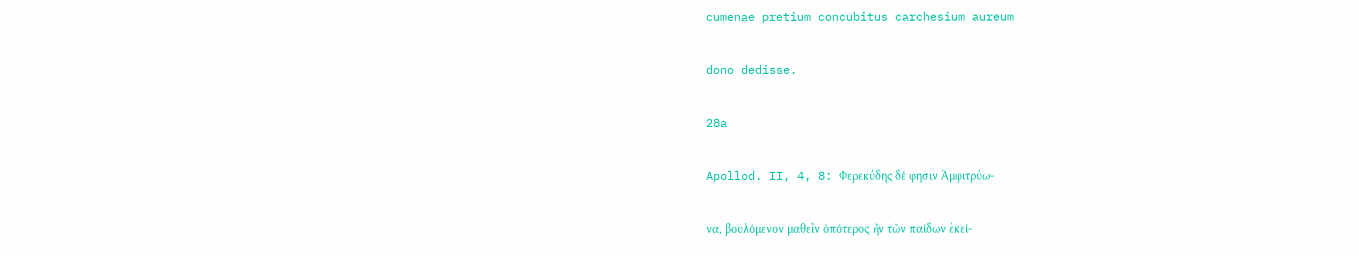cumenae pretium concubitus carchesium aureum

dono dedisse.

28a

Apollod. II, 4, 8: Φερεκύδης δέ φησιν Ἀμφιτρύω-

να, βουλόμενον μαθεῖν ὁπότερος ἦν τῶν παίδων ἐκεί-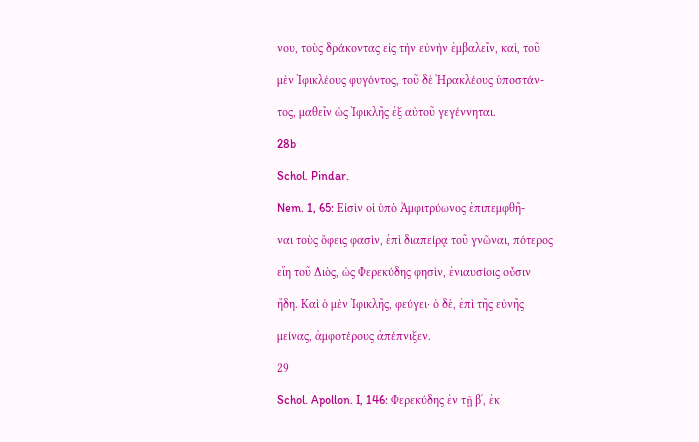νου, τοὺς δράκοντας εἰς τὴν εὐνὴν ἐμβαλεῖν, καὶ, τοῦ

μὲν Ἰφικλέους φυγόντος, τοῦ δὲ Ἡρακλέους ὑποστάν-

τος, μαθεῖν ὡς Ἰφικλῆς ἐξ αὐτοῦ γεγέννηται.

28b

Schol. Pindar.

Nem. 1, 65: Εἰσὶν οἱ ὑπὸ Ἀμφιτρύωνος ἐπιπεμφθῆ-

ναι τοὺς ὄφεις φασὶν, ἐπὶ διαπείρᾳ τοῦ γνῶναι, πότερος

εἴη τοῦ Διὸς, ὡς Φερεκύδης φησὶν, ἐνιαυσίοις οὖσιν

ἤδη. Καὶ ὁ μὲν Ἰφικλῆς, φεύγει· ὁ δὲ, ἐπὶ τῆς εὐνῆς

μείνας, ἀμφοτέρους ἀπέπνιξεν.

29

Schol. Apollon. I, 146: Φερεκύδης ἐν τῇ βʹ, ἐκ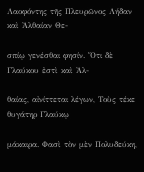Λαοφόντης τῆς Πλευρῶνος Λήδαν καὶ Ἀλθαίαν Θε-

σπίῳ γενέσθαι φησίν. Ὅτι δὲ Γλαύκου ἐστὶ καὶ Ἀλ-

θαίας, αἰνίττεται λέγων, Τοὺς τέκε θυγάτηρ Γλαύκῳ

μάκαιρα. Φασὶ τὸν μὲν Πολυδεύκη,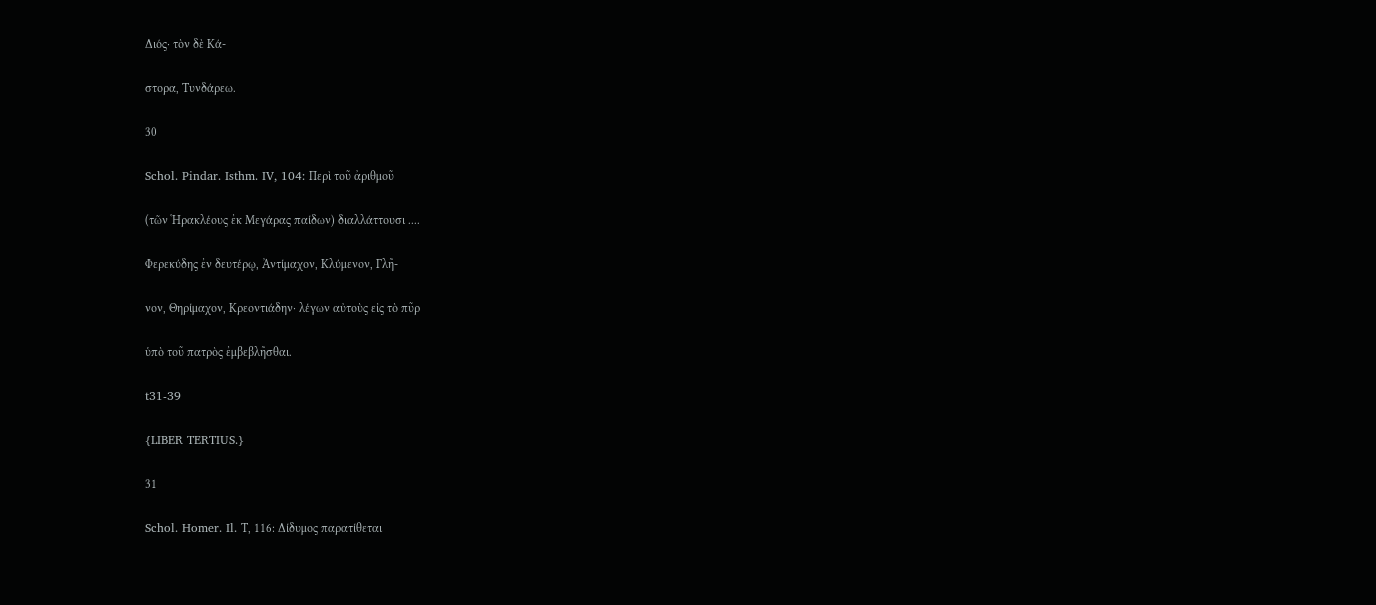Διός· τὸν δὲ Κά-

στορα, Τυνδάρεω.

30

Schol. Pindar. Isthm. IV, 104: Περὶ τοῦ ἀριθμοῦ

(τῶν Ἡρακλέους ἐκ Μεγάρας παίδων) διαλλάττουσι ....

Φερεκύδης ἐν δευτέρῳ, Ἀντίμαχον, Κλύμενον, Γλῆ-

νον, Θηρίμαχον, Κρεοντιάδην· λέγων αὐτοὺς εἰς τὸ πῦρ

ὑπὸ τοῦ πατρὸς ἐμβεβλῆσθαι.

t31-39

{LIBER TERTIUS.}

31

Schol. Homer. Il. Τ, 116: Δίδυμος παρατίθεται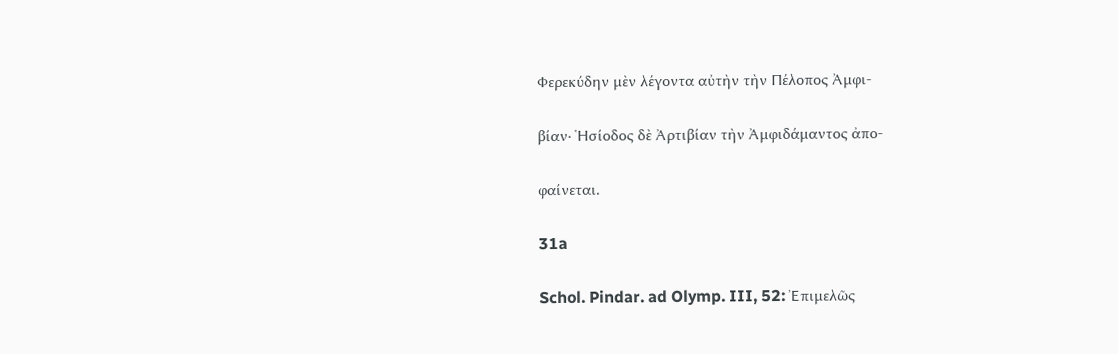Φερεκύδην μὲν λέγοντα αὐτὴν τὴν Πέλοπος Ἀμφι-

βίαν· Ἡσίοδος δὲ Ἀρτιβίαν τὴν Ἀμφιδάμαντος ἀπο-

φαίνεται.

31a

Schol. Pindar. ad Olymp. III, 52: Ἐπιμελῶς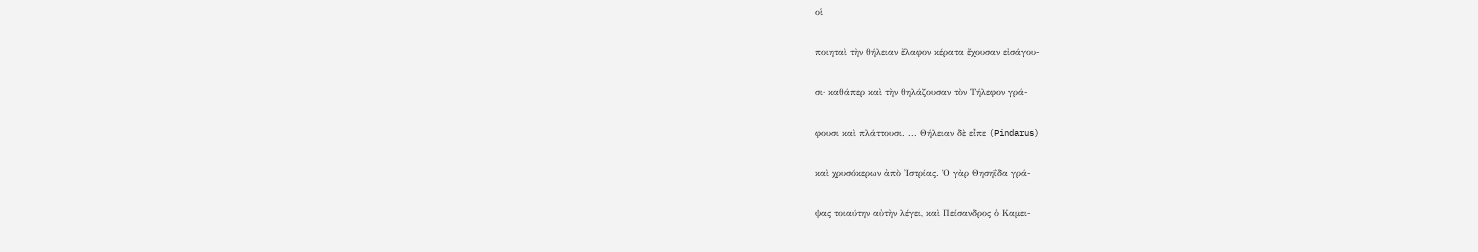οἱ

ποιηταὶ τὴν θήλειαν ἔλαφον κέρατα ἔχουσαν εἰσάγου-

σι· καθάπερ καὶ τὴν θηλάζουσαν τὸν Τήλεφον γρά-

φουσι καὶ πλάττουσι. ... Θήλειαν δὲ εἶπε (Pindarus)

καὶ χρυσόκερων ἀπὸ Ἰστρίας. Ὁ γὰρ Θησηΐδα γρά-

ψας τοιαύτην αὐτὴν λέγει, καὶ Πείσανδρος ὁ Καμει-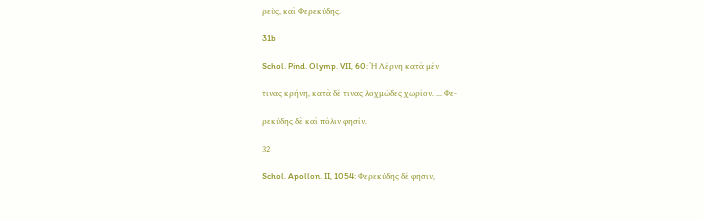ρεὺς, καὶ Φερεκύδης.

31b

Schol. Pind. Olymp. VII, 60: Ἡ Λέρνη κατὰ μέν

τινας κρήνη, κατὰ δέ τινας λοχμῶδες χωρίον. ... Φε-

ρεκύδης δὲ καὶ πόλιν φησίν.

32

Schol. Apollon. II, 1054: Φερεκύδης δέ φησιν,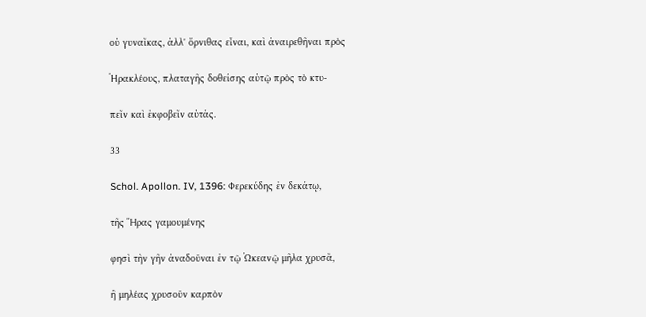οὐ γυναῖκας, ἀλλ' ὄρνιθας εἶναι, καὶ ἀναιρεθῆναι πρὸς

Ἡρακλέους, πλαταγῆς δοθείσης αὐτῷ πρὸς τὸ κτυ-

πεῖν καὶ ἐκφοβεῖν αὐτάς.

33

Schol. Apollon. IV, 1396: Φερεκύδης ἐν δεκάτῳ,

τῆς Ἥρας γαμουμένης

φησὶ τὴν γῆν ἀναδοῦναι ἐν τῷ Ὠκεανῷ μῆλα χρυσᾶ,

ἢ μηλέας χρυσοῦν καρπὸν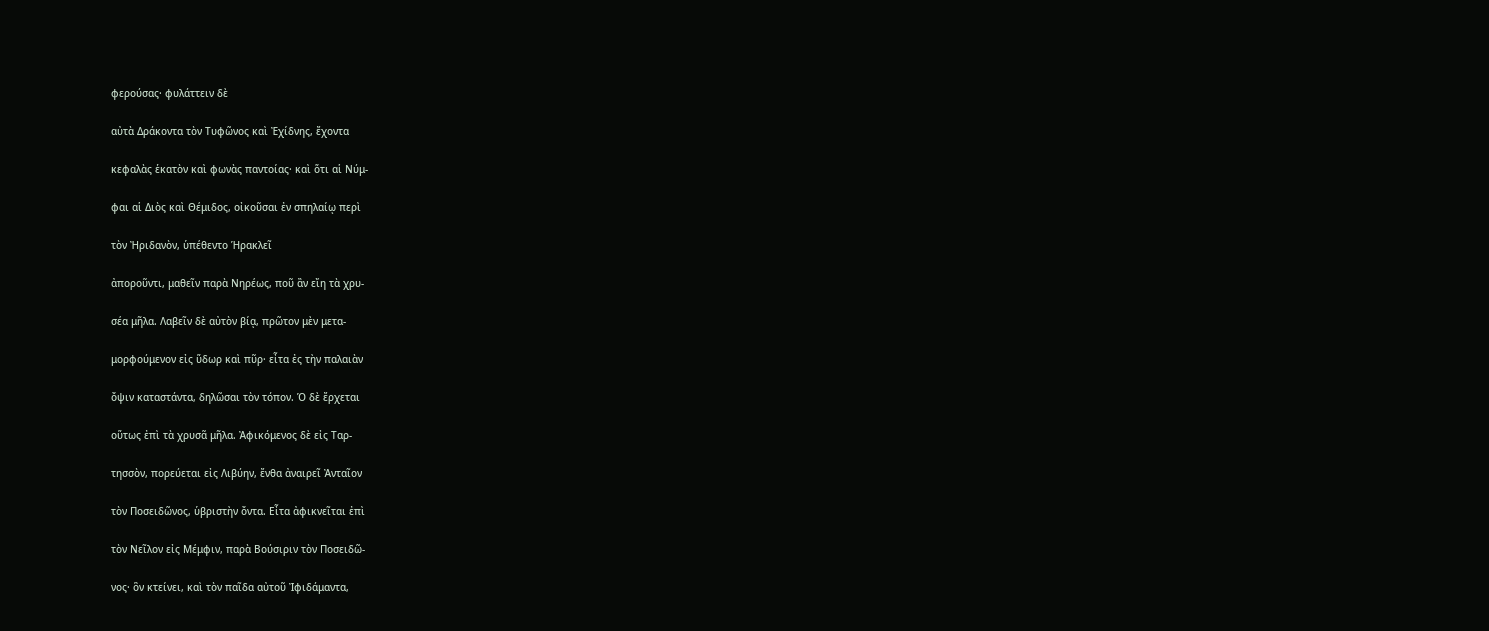φερούσας· φυλάττειν δὲ

αὐτὰ Δράκοντα τὸν Τυφῶνος καὶ Ἐχίδνης, ἔχοντα

κεφαλὰς ἑκατὸν καὶ φωνὰς παντοίας· καὶ ὅτι αἱ Νύμ-

φαι αἱ Διὸς καὶ Θέμιδος, οἰκοῦσαι ἐν σπηλαίῳ περὶ

τὸν Ἠριδανὸν, ὑπέθεντο Ἡρακλεῖ

ἀποροῦντι, μαθεῖν παρὰ Νηρέως, ποῦ ἂν εἴη τὰ χρυ-

σέα μῆλα. Λαβεῖν δὲ αὐτὸν βίᾳ, πρῶτον μὲν μετα-

μορφούμενον εἰς ὕδωρ καὶ πῦρ· εἶτα ἐς τὴν παλαιὰν

ὄψιν καταστάντα, δηλῶσαι τὸν τόπον. Ὁ δὲ ἔρχεται

οὕτως ἐπὶ τὰ χρυσᾶ μῆλα. Ἀφικόμενος δὲ εἰς Ταρ-

τησσὸν, πορεύεται εἰς Λιβύην, ἔνθα ἀναιρεῖ Ἀνταῖον

τὸν Ποσειδῶνος, ὑβριστὴν ὄντα. Εἶτα ἀφικνεῖται ἐπὶ

τὸν Νεῖλον εἰς Μέμφιν, παρὰ Βούσιριν τὸν Ποσειδῶ-

νος· ὃν κτείνει, καὶ τὸν παῖδα αὐτοῦ Ἰφιδάμαντα,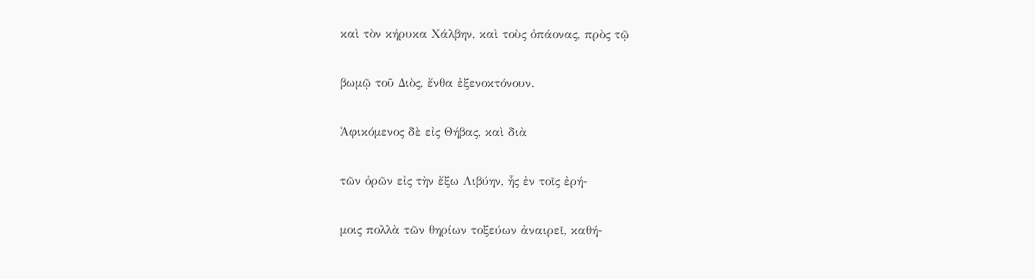καὶ τὸν κήρυκα Χάλβην, καὶ τοὺς ὀπάονας, πρὸς τῷ

βωμῷ τοῦ Διὸς, ἔνθα ἐξενοκτόνουν.

Ἀφικόμενος δὲ εἰς Θήβας, καὶ διὰ

τῶν ὀρῶν εἰς τὴν ἔξω Λιβύην, ἧς ἐν τοῖς ἐρή-

μοις πολλὰ τῶν θηρίων τοξεύων ἀναιρεῖ, καθή-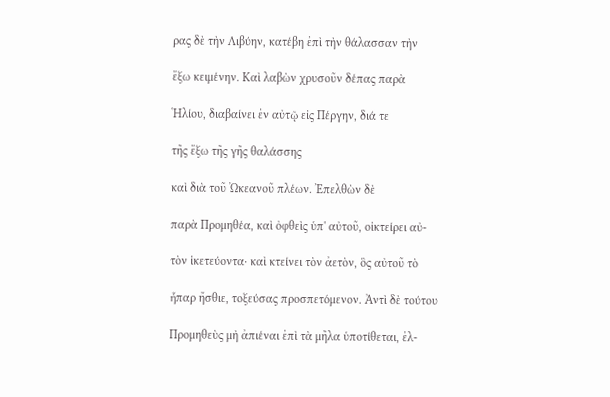ρας δὲ τὴν Λιβύην, κατέβη ἐπὶ τὴν θάλασσαν τὴν

ἔξω κειμένην. Καὶ λαβὼν χρυσοῦν δέπας παρὰ

Ἡλίου, διαβαίνει ἐν αὐτῷ εἰς Πέργην, διά τε

τῆς ἔξω τῆς γῆς θαλάσσης

καὶ διὰ τοῦ Ὠκεανοῦ πλέων. Ἐπελθὼν δὲ

παρὰ Προμηθέα, καὶ ὀφθεὶς ὑπ' αὐτοῦ, οἰκτείρει αὐ-

τὸν ἱκετεύοντα· καὶ κτείνει τὸν ἀετὸν, ὃς αὐτοῦ τὸ

ἧπαρ ἤσθιε, τοξεύσας προσπετόμενον. Ἀντὶ δὲ τούτου

Προμηθεὺς μὴ ἀπιέναι ἐπὶ τὰ μῆλα ὑποτίθεται, ἐλ-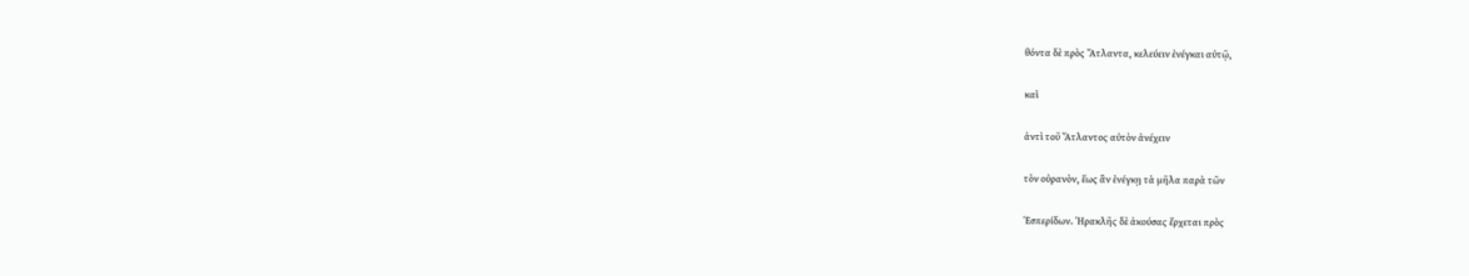θόντα δὲ πρὸς Ἄτλαντα, κελεύειν ἐνέγκαι αὐτῷ,

καὶ

ἀντὶ τοῦ Ἄτλαντος αὐτὸν ἀνέχειν

τὸν οὐρανὸν, ἕως ἂν ἐνέγκῃ τὰ μῆλα παρὰ τῶν

Ἑσπερίδων. Ἡρακλῆς δὲ ἀκούσας ἔρχεται πρὸς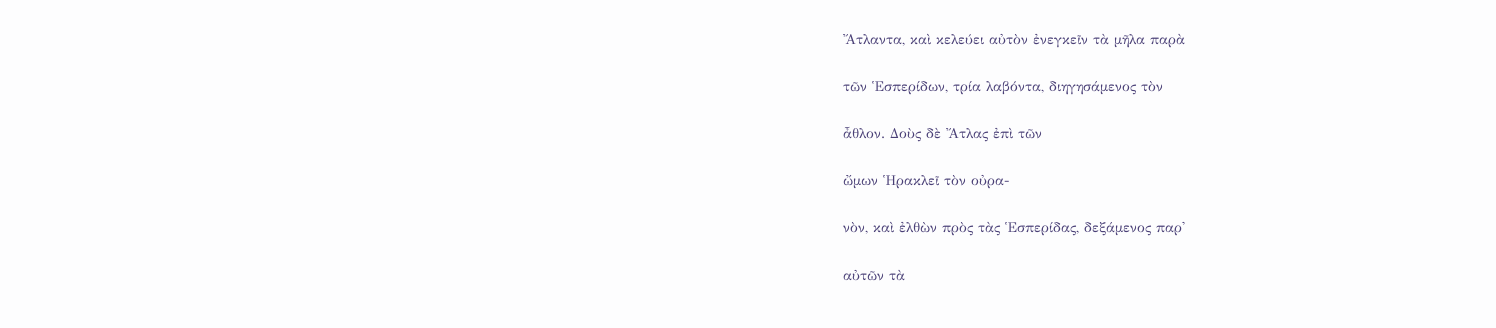Ἄτλαντα, καὶ κελεύει αὐτὸν ἐνεγκεῖν τὰ μῆλα παρὰ

τῶν Ἑσπερίδων, τρία λαβόντα, διηγησάμενος τὸν

ἆθλον. Δοὺς δὲ Ἄτλας ἐπὶ τῶν

ὤμων Ἡρακλεῖ τὸν οὐρα-

νὸν, καὶ ἐλθὼν πρὸς τὰς Ἑσπερίδας, δεξάμενος παρ'

αὐτῶν τὰ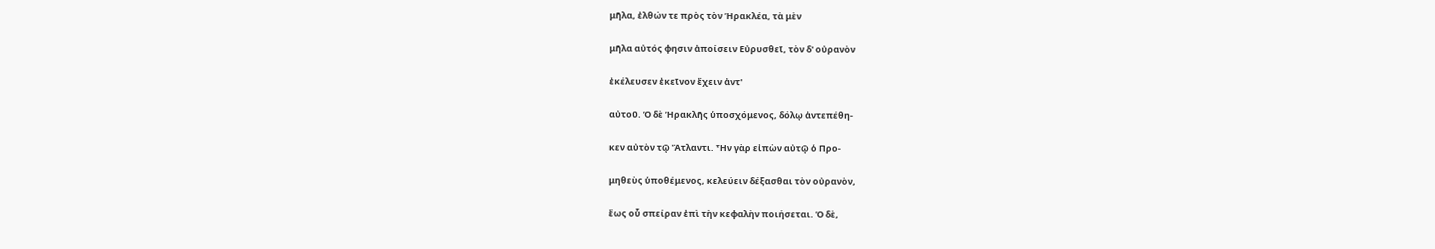μῆλα, ἐλθών τε πρὸς τὸν Ἡρακλέα, τὰ μὲν

μῆλα αὐτός φησιν ἀποίσειν Εὐρυσθεῖ, τὸν δ' οὐρανὸν

ἐκέλευσεν ἐκεῖνον ἔχειν ἀντ'

αὐτοῦ. Ὁ δὲ Ἡρακλῆς ὑποσχόμενος, δόλῳ ἀντεπέθη-

κεν αὐτὸν τῷ Ἄτλαντι. Ἦν γὰρ εἰπὼν αὐτῷ ὁ Προ-

μηθεὺς ὑποθέμενος, κελεύειν δέξασθαι τὸν οὐρανὸν,

ἔως οὗ σπείραν ἐπὶ τὴν κεφαλὴν ποιήσεται. Ὁ δὲ,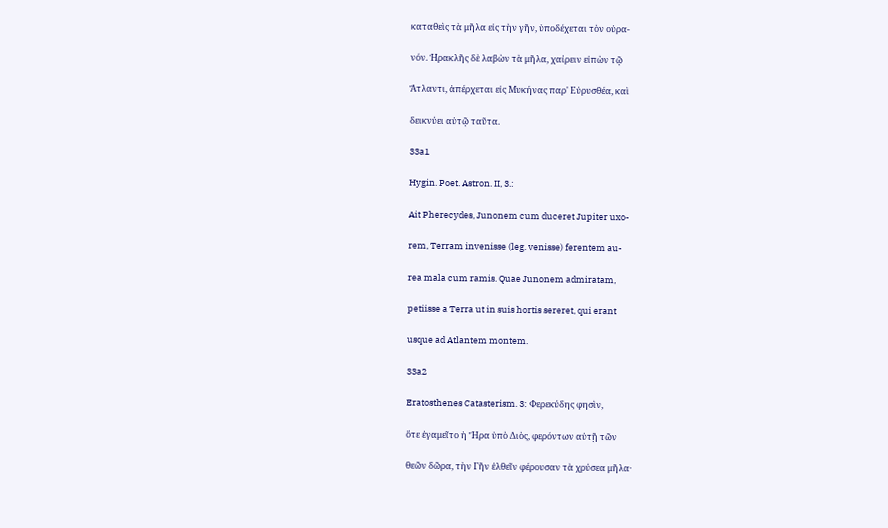καταθεὶς τὰ μῆλα εἰς τὴν γῆν, ὑποδέχεται τὸν οὐρα-

νόν. Ἡρακλῆς δὲ λαβὼν τὰ μῆλα, χαίρειν εἰπὼν τῷ

Ἄτλαντι, ἀπέρχεται εἰς Μυκήνας παρ' Εὐρυσθέα, καὶ

δεικνύει αὐτῷ ταῦτα.

33a1

Hygin. Poet. Astron. II, 3.:

Ait Pherecydes, Junonem cum duceret Jupiter uxo-

rem, Terram invenisse (leg. venisse) ferentem au-

rea mala cum ramis. Quae Junonem admiratam,

petiisse a Terra ut in suis hortis sereret, qui erant

usque ad Atlantem montem.

33a2

Eratosthenes Catasterism. 3: Φερεκύδης φησὶν,

ὅτε ἐγαμεῖτο ἡ Ἥρα ὑπὸ Διὸς, φερόντων αὐτῇ τῶν

θεῶν δῶρα, τὴν Γῆν ἐλθεῖν φέρουσαν τὰ χρύσεα μῆλα·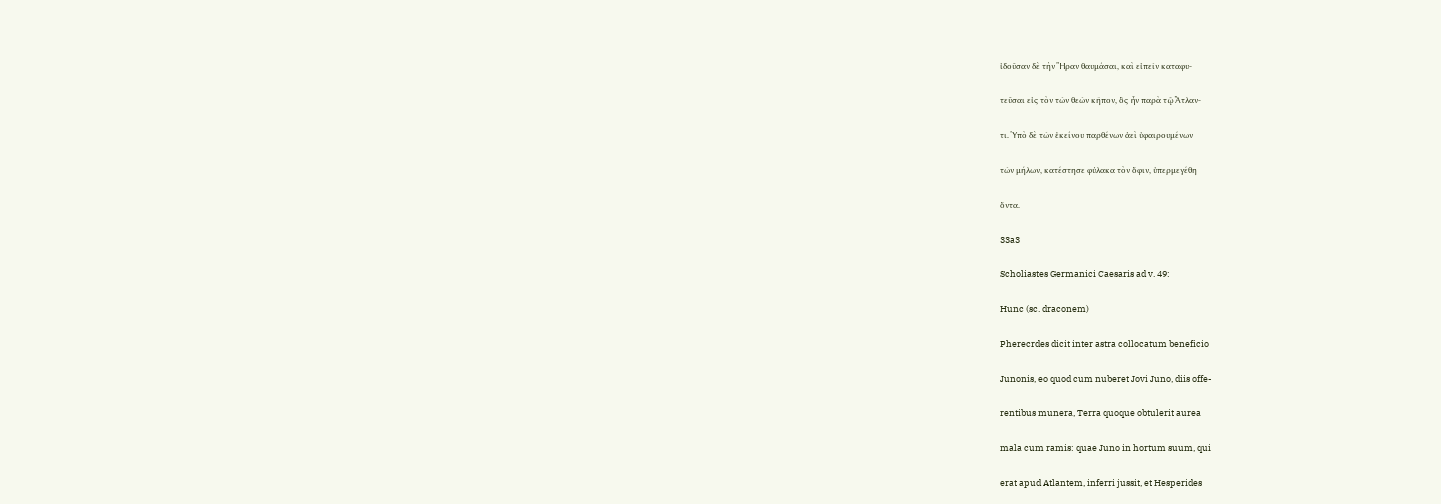ἰδοῦσαν δὲ τὴν Ἥραν θαυμάσαι, καὶ εἰπεῖν καταφυ-

τεῦσαι εἰς τὸν τῶν θεῶν κῆπον, ὃς ἦν παρὰ τῷ Ἄτλαν-

τι. Ὑπὸ δὲ τῶν ἐκείνου παρθένων ἀεὶ ὑφαιρουμένων

τῶν μήλων, κατέστησε φύλακα τὸν ὄφιν, ὑπερμεγέθη

ὄντα.

33a3

Scholiastes Germanici Caesaris ad v. 49:

Hunc (sc. draconem)

Pherecrdes dicit inter astra collocatum beneficio

Junonis, eo quod cum nuberet Jovi Juno, diis offe-

rentibus munera, Terra quoque obtulerit aurea

mala cum ramis: quae Juno in hortum suum, qui

erat apud Atlantem, inferri jussit, et Hesperides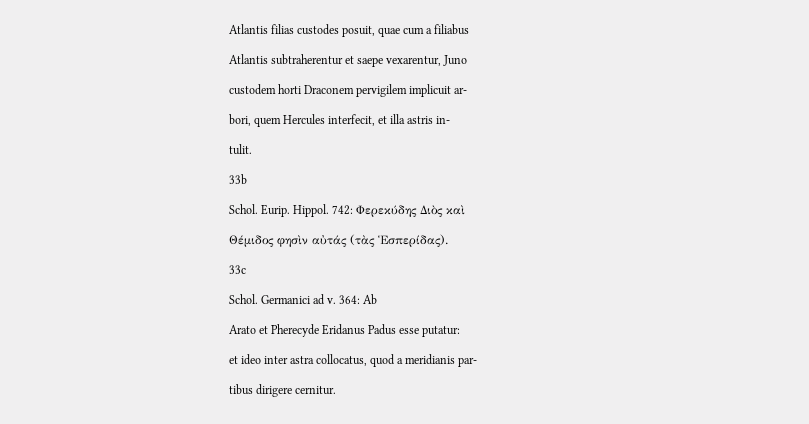Atlantis filias custodes posuit, quae cum a filiabus

Atlantis subtraherentur et saepe vexarentur, Juno

custodem horti Draconem pervigilem implicuit ar-

bori, quem Hercules interfecit, et illa astris in-

tulit.

33b

Schol. Eurip. Hippol. 742: Φερεκύδης Διὸς καὶ

Θέμιδος φησὶν αὐτάς (τὰς Ἑσπερίδας).

33c

Schol. Germanici ad v. 364: Ab

Arato et Pherecyde Eridanus Padus esse putatur:

et ideo inter astra collocatus, quod a meridianis par-

tibus dirigere cernitur.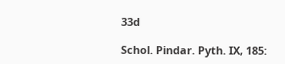33d

Schol. Pindar. Pyth. IX, 185: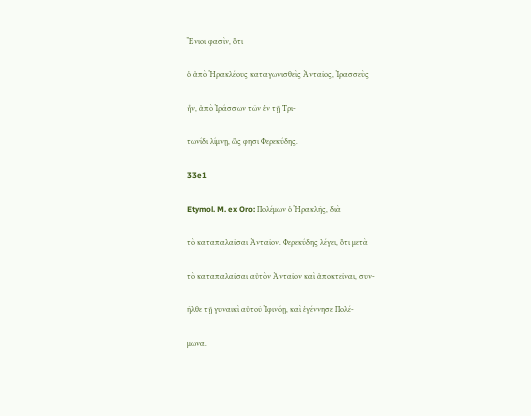Ἔνιοι φασὶν, ὅτι

ὁ ἀπὸ Ἡρακλέους καταγωνισθεὶς Ἀνταῖος, Ἰρασσεὺς

ἦν, ἀπὸ Ἰράσσων τῶν ἐν τῇ Τρι-

τωνίδι λίμνῃ, ὥς φησι Φερεκύδης.

33e1

Etymol. M. ex Oro: Πολέμων ὁ Ἡρακλῆς, διὰ

τὸ καταπαλαῖσαι Ἀνταῖον. Φερεκύδης λέγει, ὅτι μετὰ

τὸ καταπαλαῖσαι αὐτὸν Ἀνταῖον καὶ ἀποκτεῖναι, συν-

ῆλθε τῇ γυναικὶ αὐτοῦ Ἰφινόῃ, καὶ ἐγέννησε Πολέ-

μωνα.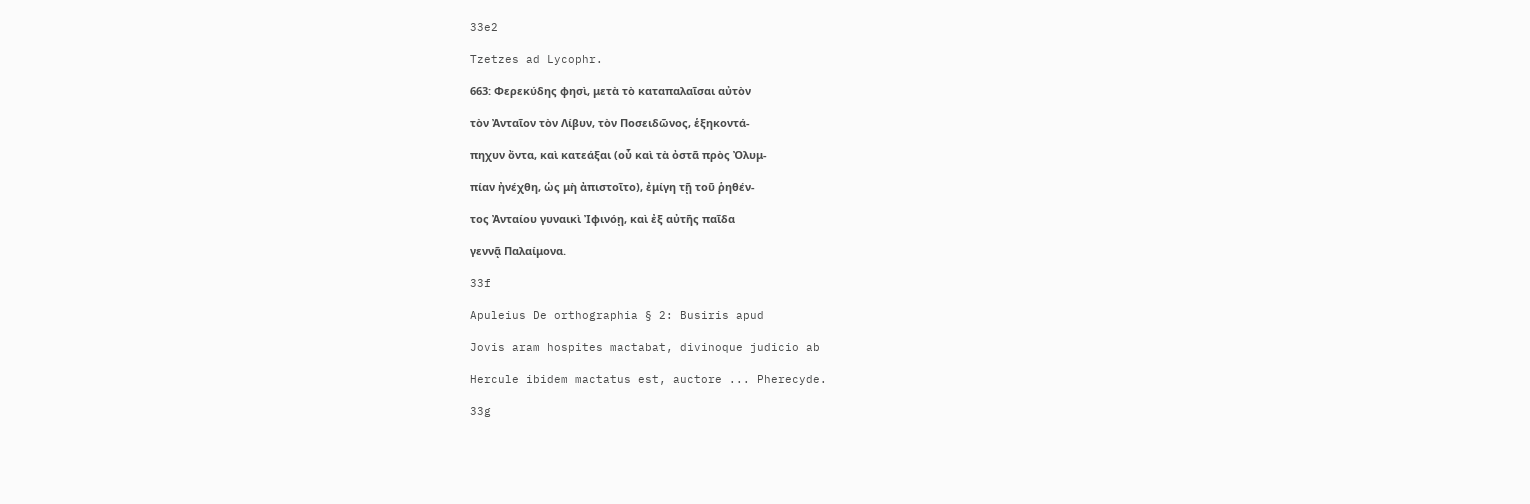33e2

Tzetzes ad Lycophr.

663: Φερεκύδης φησὶ, μετὰ τὸ καταπαλαῖσαι αὐτὸν

τὸν Ἀνταῖον τὸν Λίβυν, τὸν Ποσειδῶνος, ἑξηκοντά-

πηχυν ὄντα, καὶ κατεάξαι (οὗ καὶ τὰ ὀστᾶ πρὸς Ὀλυμ-

πίαν ἠνέχθη, ὡς μὴ ἀπιστοῖτο), ἐμίγη τῇ τοῦ ῥηθέν-

τος Ἀνταίου γυναικὶ Ἰφινόῃ, καὶ ἐξ αὐτῆς παῖδα

γεννᾷ Παλαίμονα.

33f

Apuleius De orthographia § 2: Busiris apud

Jovis aram hospites mactabat, divinoque judicio ab

Hercule ibidem mactatus est, auctore ... Pherecyde.

33g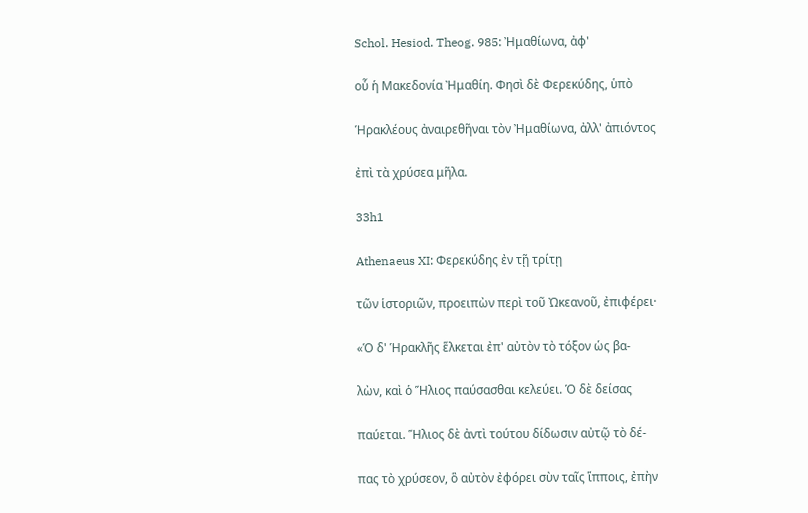Schol. Hesiod. Theog. 985: Ἠμαθίωνα, ἀφ'

οὗ ἡ Μακεδονία Ἠμαθίη. Φησὶ δὲ Φερεκύδης, ὑπὸ

Ἡρακλέους ἀναιρεθῆναι τὸν Ἠμαθίωνα, ἀλλ' ἀπιόντος

ἐπὶ τὰ χρύσεα μῆλα.

33h1

Athenaeus XI: Φερεκύδης ἐν τῇ τρίτῃ

τῶν ἱστοριῶν, προειπὼν περὶ τοῦ Ὠκεανοῦ, ἐπιφέρει·

«Ὁ δ' Ἡρακλῆς ἕλκεται ἐπ' αὐτὸν τὸ τόξον ὡς βα-

λὼν, καὶ ὁ Ἥλιος παύσασθαι κελεύει. Ὁ δὲ δείσας

παύεται. Ἥλιος δὲ ἀντὶ τούτου δίδωσιν αὐτῷ τὸ δέ-

πας τὸ χρύσεον, ὃ αὐτὸν ἐφόρει σὺν ταῖς ἵπποις, ἐπὴν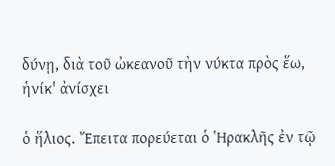δύνῃ, διὰ τοῦ ὠκεανοῦ τὴν νύκτα πρὸς ἕω, ἡνίκ' ἀνίσχει

ὁ ἥλιος. Ἔπειτα πορεύεται ὁ Ἡρακλῆς ἐν τῷ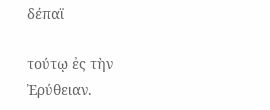δέπαϊ

τούτῳ ἐς τὴν Ἐρύθειαν.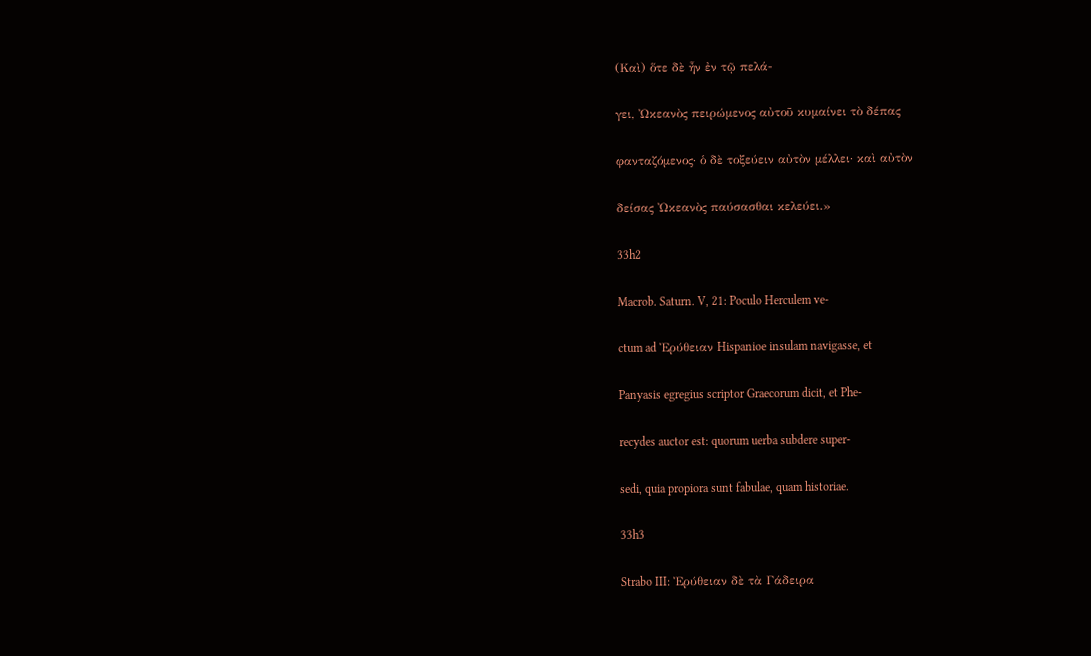(Καὶ) ὅτε δὲ ἦν ἐν τῷ πελά-

γει, Ὠκεανὸς πειρώμενος αὐτοῦ κυμαίνει τὸ δέπας

φανταζόμενος· ὁ δὲ τοξεύειν αὐτὸν μέλλει· καὶ αὐτὸν

δείσας Ὠκεανὸς παύσασθαι κελεύει.»

33h2

Macrob. Saturn. V, 21: Poculo Herculem ve-

ctum ad Ἐρύθειαν Hispanioe insulam navigasse, et

Panyasis egregius scriptor Graecorum dicit, et Phe-

recydes auctor est: quorum uerba subdere super-

sedi, quia propiora sunt fabulae, quam historiae.

33h3

Strabo III: Ἐρύθειαν δὲ τὰ Γάδειρα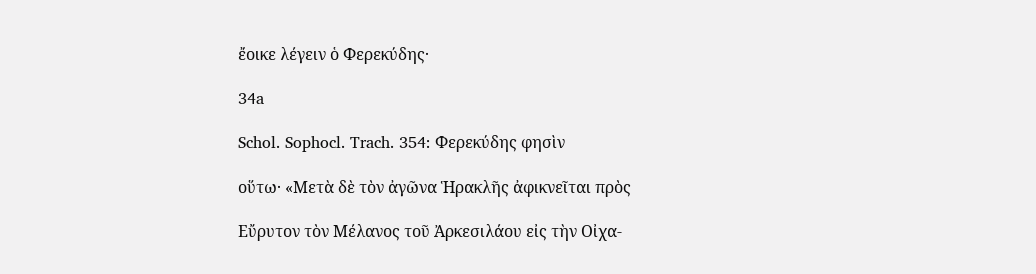ἔοικε λέγειν ὁ Φερεκύδης·

34a

Schol. Sophocl. Trach. 354: Φερεκύδης φησὶν

οὕτω· «Μετὰ δὲ τὸν ἀγῶνα Ἡρακλῆς ἀφικνεῖται πρὸς

Εὔρυτον τὸν Μέλανος τοῦ Ἀρκεσιλάου εἰς τὴν Οἰχα-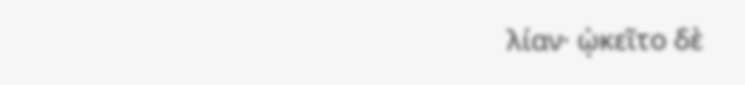λίαν· ᾠκεῖτο δὲ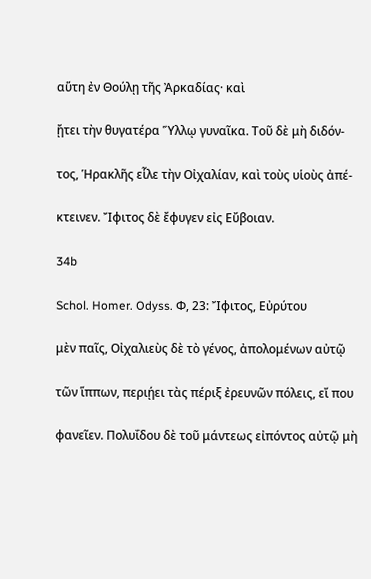αὕτη ἐν Θούλῃ τῆς Ἀρκαδίας· καὶ

ᾔτει τὴν θυγατέρα Ὕλλῳ γυναῖκα. Τοῦ δὲ μὴ διδόν-

τος, Ἡρακλῆς εἷλε τὴν Οἰχαλίαν, καὶ τοὺς υἱοὺς ἀπέ-

κτεινεν. Ἴφιτος δὲ ἔφυγεν εἰς Εὔβοιαν.

34b

Schol. Homer. Odyss. Φ, 23: Ἴφιτος, Εὐρύτου

μὲν παῖς, Οἰχαλιεὺς δὲ τὸ γένος, ἀπολομένων αὐτῷ

τῶν ἵππων, περιῄει τὰς πέριξ ἐρευνῶν πόλεις, εἴ που

φανεῖεν. Πολυΐδου δὲ τοῦ μάντεως εἰπόντος αὐτῷ μὴ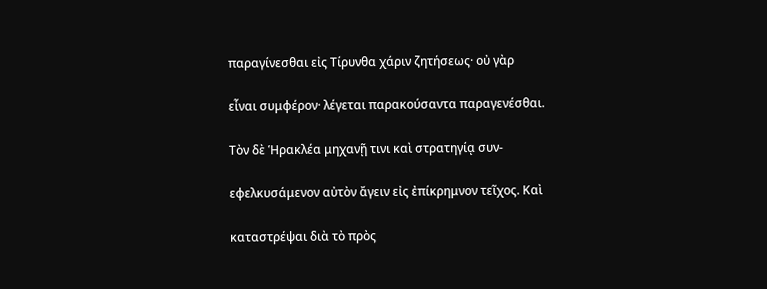παραγίνεσθαι εἰς Τίρυνθα χάριν ζητήσεως· οὐ γὰρ

εἶναι συμφέρον· λέγεται παρακούσαντα παραγενέσθαι.

Τὸν δὲ Ἡρακλέα μηχανῇ τινι καὶ στρατηγίᾳ συν-

εφελκυσάμενον αὐτὸν ἄγειν εἰς ἐπίκρημνον τεῖχος. Καὶ

καταστρέψαι διὰ τὸ πρὸς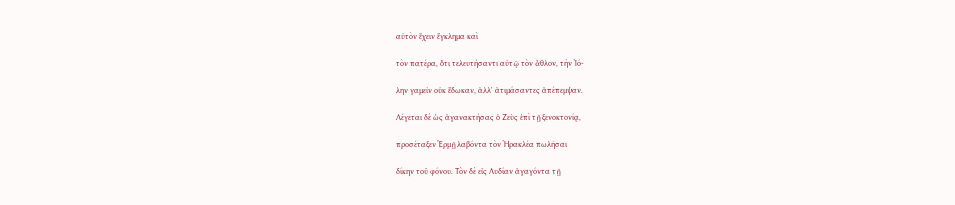αὐτὸν ἔχειν ἔγκλημα καὶ

τὸν πατέρα, ὅτι τελευτήσαντι αὐτῷ τὸν ἆθλον, τὴν Ἰό-

λην γαμεῖν οὐκ ἔδωκαν, ἀλλ' ἀτιμάσαντες ἀπέπεμψαν.

Λέγεται δὲ ὡς ἀγανακτήσας ὁ Ζεὺς ἐπὶ τῇ ξενοκτονίᾳ,

προσέταξεν Ἑρμῇ λαβόντα τὸν Ἡρακλέα πωλῆσαι

δίκην τοῦ φόνου. Τὸν δὲ εἰς Λυδίαν ἀγαγόντα τῇ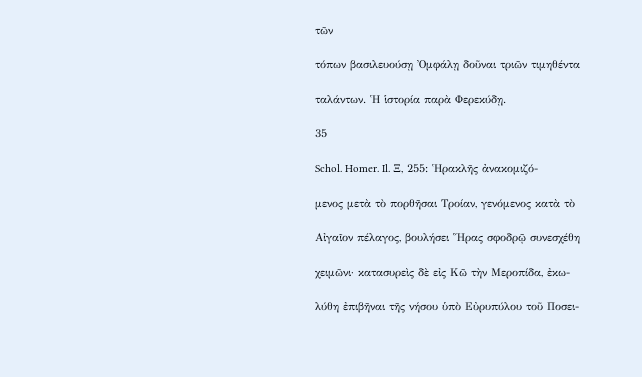τῶν

τόπων βασιλευούσῃ Ὀμφάλῃ δοῦναι τριῶν τιμηθέντα

ταλάντων. Ἡ ἱστορία παρὰ Φερεκύδῃ.

35

Schol. Homer. Il. Ξ, 255: Ἡρακλῆς ἀνακομιζό-

μενος μετὰ τὸ πορθῆσαι Τροίαν, γενόμενος κατὰ τὸ

Αἰγαῖον πέλαγος, βουλήσει Ἥρας σφοδρῷ συνεσχέθη

χειμῶνι· κατασυρεὶς δὲ εἰς Κῶ τὴν Μεροπίδα, ἐκω-

λύθη ἐπιβῆναι τῆς νήσου ὑπὸ Εὐρυπύλου τοῦ Ποσει-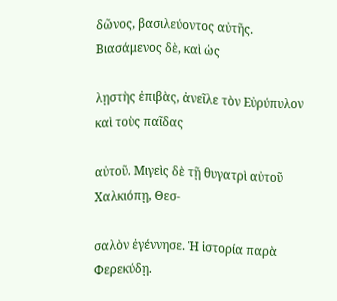δῶνος, βασιλεύοντος αὐτῆς. Βιασάμενος δὲ, καὶ ὡς

λῃστὴς ἐπιβὰς, ἀνεῖλε τὸν Εὐρύπυλον καὶ τοὺς παῖδας

αὐτοῦ. Μιγεὶς δὲ τῇ θυγατρὶ αὐτοῦ Χαλκιόπῃ, Θεσ-

σαλὸν ἐγέννησε. Ἡ ἱστορία παρὰ Φερεκύδῃ.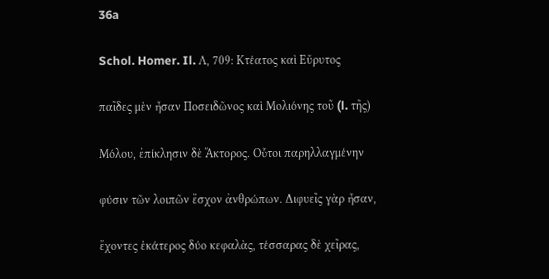36a

Schol. Homer. Il. Λ, 709: Κτέατος καὶ Εὔρυτος

παῖδες μὲν ἦσαν Ποσειδῶνος καὶ Μολιόνης τοῦ (l. τῆς)

Μόλου, ἐπίκλησιν δὲ Ἄκτορος. Οὗτοι παρηλλαγμένην

φύσιν τῶν λοιπῶν ἔσχον ἀνθρώπων. Διφυεῖς γὰρ ἦσαν,

ἔχοντες ἑκάτερος δύο κεφαλὰς, τέσσαρας δὲ χεῖρας,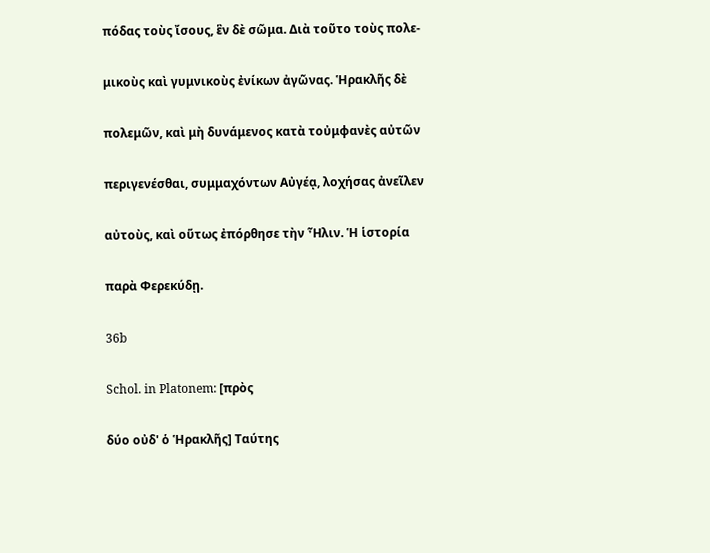πόδας τοὺς ἴσους, ἓν δὲ σῶμα. Διὰ τοῦτο τοὺς πολε-

μικοὺς καὶ γυμνικοὺς ἐνίκων ἀγῶνας. Ἡρακλῆς δὲ

πολεμῶν, καὶ μὴ δυνάμενος κατὰ τοὐμφανὲς αὐτῶν

περιγενέσθαι, συμμαχόντων Αὐγέᾳ, λοχήσας ἀνεῖλεν

αὐτοὺς, καὶ οὕτως ἐπόρθησε τὴν Ἦλιν. Ἡ ἱστορία

παρὰ Φερεκύδῃ.

36b

Schol. in Platonem: [πρὸς

δύο οὐδ' ὁ Ἡρακλῆς] Ταύτης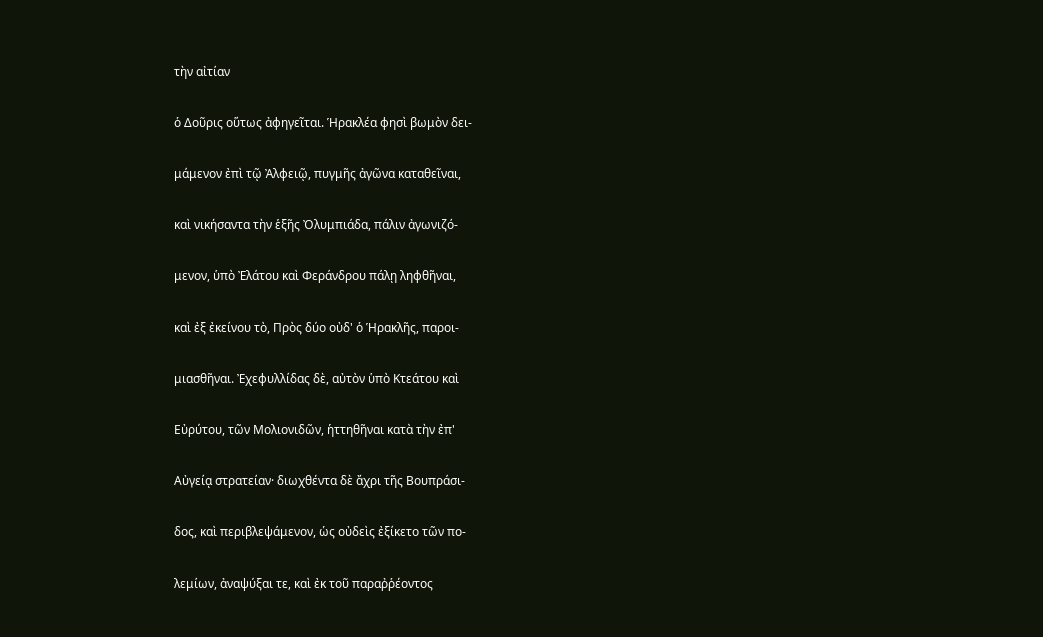τὴν αἰτίαν

ὁ Δοῦρις οὕτως ἀφηγεῖται. Ἡρακλέα φησὶ βωμὸν δει-

μάμενον ἐπὶ τῷ Ἀλφειῷ, πυγμῆς ἀγῶνα καταθεῖναι,

καὶ νικήσαντα τὴν ἑξῆς Ὀλυμπιάδα, πάλιν ἀγωνιζό-

μενον, ὑπὸ Ἐλάτου καὶ Φεράνδρου πάλῃ ληφθῆναι,

καὶ ἐξ ἐκείνου τὸ, Πρὸς δύο οὐδ' ὁ Ἡρακλῆς, παροι-

μιασθῆναι. Ἐχεφυλλίδας δὲ, αὐτὸν ὑπὸ Κτεάτου καὶ

Εὐρύτου, τῶν Μολιονιδῶν, ἡττηθῆναι κατὰ τὴν ἐπ'

Αὐγείᾳ στρατείαν· διωχθέντα δὲ ἄχρι τῆς Βουπράσι-

δος, καὶ περιβλεψάμενον, ὡς οὐδεὶς ἐξίκετο τῶν πο-

λεμίων, ἀναψύξαι τε, καὶ ἐκ τοῦ παραῤῥέοντος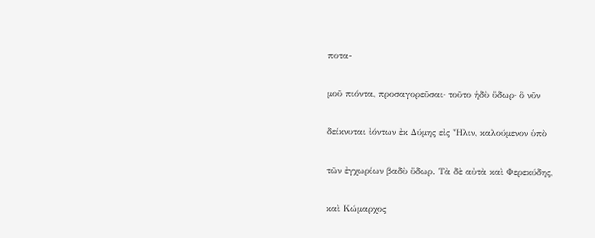ποτα-

μοῦ πιόντα, προσαγορεῦσαι· τοῦτο ἡδὺ ὕδωρ· ὃ νῦν

δείκνυται ἰόντων ἐκ Δύμης εἰς Ἦλιν, καλούμενον ὑπὸ

τῶν ἐγχωρίων βαδὺ ὕδωρ. Τὰ δὲ αὐτὰ καὶ Φερεκύδης,

καὶ Κώμαρχος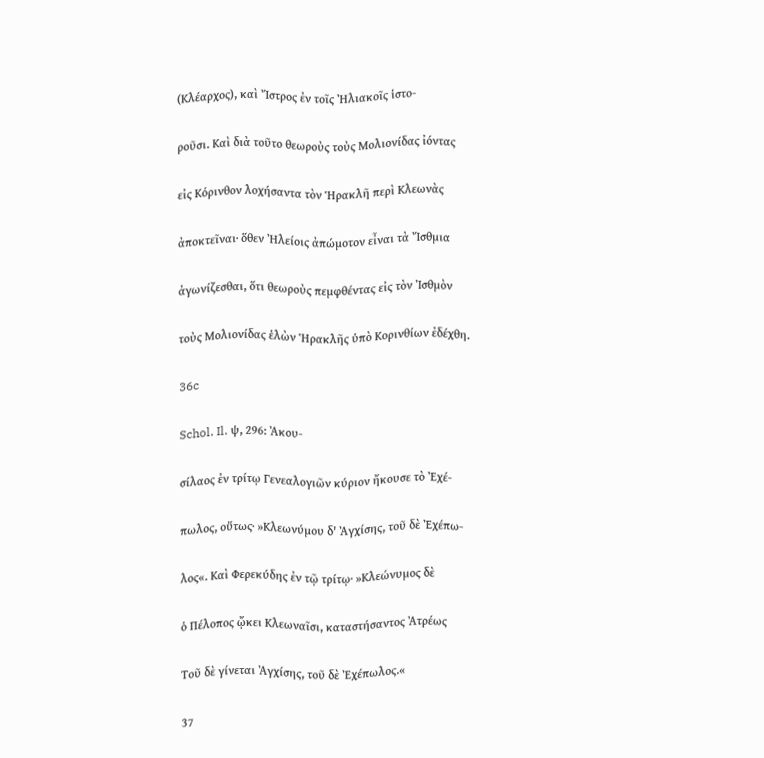(Κλέαρχος), καὶ Ἴστρος ἐν τοῖς Ἠλιακοῖς ἱστο-

ροῦσι. Καὶ διὰ τοῦτο θεωροὺς τοὺς Μολιονίδας ἰόντας

εἰς Κόρινθον λοχήσαντα τὸν Ἡρακλῆ περὶ Κλεωνὰς

ἀποκτεῖναι· ὅθεν Ἠλείοις ἀπώμοτον εἶναι τὰ Ἴσθμια

ἀγωνίζεσθαι, ὅτι θεωροὺς πεμφθέντας εἰς τὸν Ἰσθμὸν

τοὺς Μολιονίδας ἑλὼν Ἡρακλῆς ὑπὸ Κορινθίων ἐδέχθη.

36c

Schol. Il. ψ, 296: Ἀκου-

σίλαος ἐν τρίτῳ Γενεαλογιῶν κύριον ἤκουσε τὸ Ἐχέ-

πωλος, οὕτως· »Κλεωνύμου δ' Ἀγχίσης, τοῦ δὲ Ἐχέπω-

λος«. Καὶ Φερεκύδης ἐν τῷ τρίτῳ· »Κλεώνυμος δὲ

ὁ Πέλοπος ᾤκει Κλεωναῖσι, καταστήσαντος Ἀτρέως

Τοῦ δὲ γίνεται Ἀγχίσης, τοῦ δὲ Ἐχέπωλος.«

37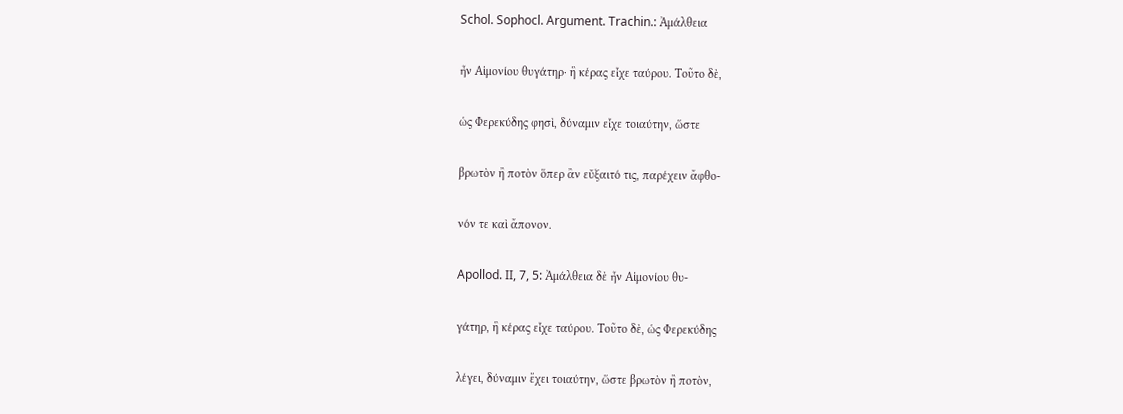Schol. Sophocl. Argument. Trachin.: Ἀμάλθεια

ἦν Αἱμονίου θυγάτηρ· ἣ κέρας εἶχε ταύρου. Τοῦτο δὲ,

ὡς Φερεκύδης φησὶ, δύναμιν εἶχε τοιαύτην, ὥστε

βρωτὸν ἢ ποτὸν ὅπερ ἂν εὔξαιτό τις, παρέχειν ἄφθο-

νόν τε καὶ ἄπονον.

Apollod. II, 7, 5: Ἀμάλθεια δὲ ἦν Αἱμονίου θυ-

γάτηρ, ἣ κέρας εἶχε ταύρου. Τοῦτο δὲ, ὡς Φερεκύδης

λέγει, δύναμιν ἔχει τοιαύτην, ὥστε βρωτὸν ἢ ποτὸν,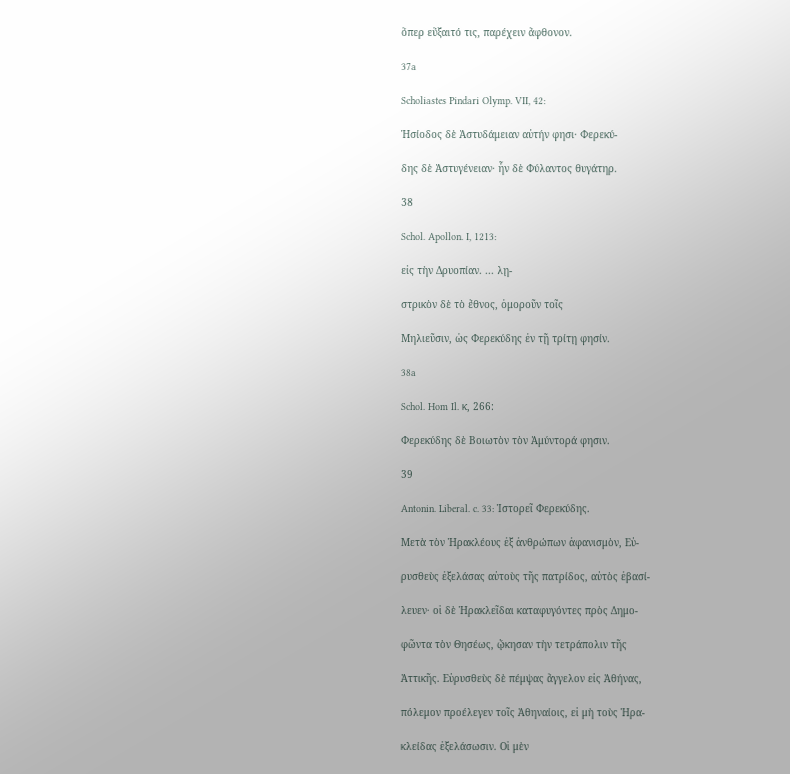ὅπερ εὔξαιτό τις, παρέχειν ἄφθονον.

37a

Scholiastes Pindari Olymp. VII, 42:

Ἡσίοδος δὲ Ἀστυδάμειαν αὐτήν φησι· Φερεκύ-

δης δὲ Ἀστυγένειαν· ἦν δὲ Φύλαντος θυγάτηρ.

38

Schol. Apollon. I, 1213:

εἰς τὴν Δρυοπίαν. ... λῃ-

στρικὸν δὲ τὸ ἔθνος, ὁμοροῦν τοῖς

Μηλιεῦσιν, ὡς Φερεκύδης ἐν τῇ τρίτῃ φησίν.

38a

Schol. Hom Il. κ, 266:

Φερεκύδης δὲ Βοιωτὸν τὸν Ἀμύντορά φησιν.

39

Antonin. Liberal. c. 33: Ἱστορεῖ Φερεκύδης.

Μετὰ τὸν Ἡρακλέους ἐξ ἀνθρώπων ἀφανισμὸν, Εὐ-

ρυσθεὺς ἐξελάσας αὐτοὺς τῆς πατρίδος, αὐτὸς ἐβασί-

λευεν· οἱ δὲ Ἡρακλεῖδαι καταφυγόντες πρὸς Δημο-

φῶντα τὸν Θησέως, ᾤκησαν τὴν τετράπολιν τῆς

Ἀττικῆς. Εὐρυσθεὺς δὲ πέμψας ἄγγελον εἰς Ἀθήνας,

πόλεμον προέλεγεν τοῖς Ἀθηναίοις, εἰ μὴ τοὺς Ἡρα-

κλείδας ἐξελάσωσιν. Οἱ μὲν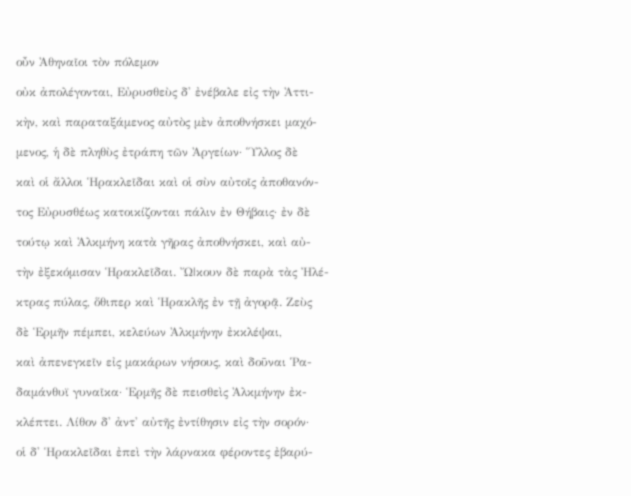οὖν Ἀθηναῖοι τὸν πόλεμον

οὐκ ἀπολέγονται, Εὐρυσθεὺς δ' ἐνέβαλε εἰς τὴν Ἀττι-

κὴν, καὶ παραταξάμενος αὐτὸς μὲν ἀποθνήσκει μαχό-

μενος, ἡ δὲ πληθὺς ἐτράπη τῶν Ἀργείων· Ὕλλος δὲ

καὶ οἱ ἄλλοι Ἡρακλεῖδαι καὶ οἱ σὺν αὐτοῖς ἀποθανόν-

τος Εὐρυσθέως κατοικίζονται πάλιν ἐν Θήβαις· ἐν δὲ

τούτῳ καὶ Ἀλκμήνη κατὰ γῆρας ἀποθνήσκει, καὶ αὐ-

τὴν ἐξεκόμισαν Ἡρακλεῖδαι. Ὤ|κουν δὲ παρὰ τὰς Ἠλέ-

κτρας πύλας, ὅθιπερ καὶ Ἡρακλῆς ἐν τῇ ἀγορᾷ. Ζεὺς

δὲ Ἑρμῆν πέμπει, κελεύων Ἀλκμήνην ἐκκλέψαι,

καὶ ἀπενεγκεῖν εἰς μακάρων νήσους, καὶ δοῦναι Ῥα-

δαμάνθυϊ γυναῖκα· Ἑρμῆς δὲ πεισθεὶς Ἀλκμήνην ἐκ-

κλέπτει. Λίθον δ' ἀντ' αὐτῆς ἐντίθησιν εἰς τὴν σορόν·

οἱ δ' Ἡρακλεῖδαι ἐπεὶ τὴν λάρνακα φέροντες ἐβαρύ-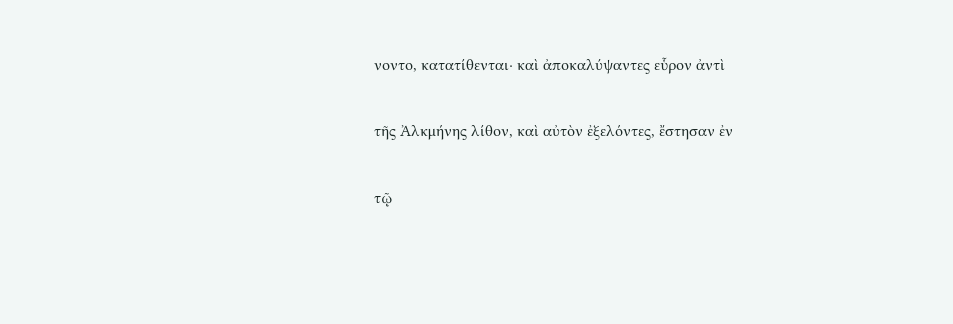νοντο, κατατίθενται· καὶ ἀποκαλύψαντες εὗρον ἀντὶ

τῆς Ἀλκμήνης λίθον, καὶ αὐτὸν ἐξελόντες, ἔστησαν ἐν

τῷ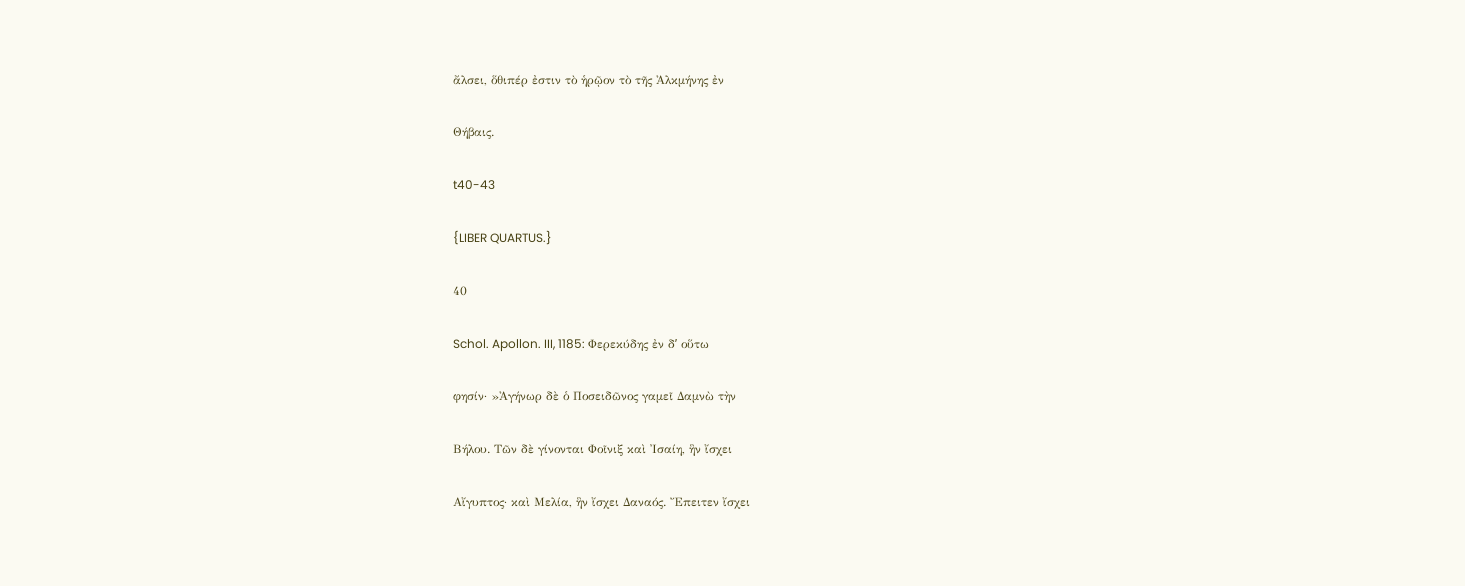ἄλσει, ὅθιπέρ ἐστιν τὸ ἡρῷον τὸ τῆς Ἀλκμήνης ἐν

Θήβαις.

t40-43

{LIBER QUARTUS.}

40

Schol. Apollon. III, 1185: Φερεκύδης ἐν δʹ οὕτω

φησίν· »Ἀγήνωρ δὲ ὁ Ποσειδῶνος γαμεῖ Δαμνὼ τὴν

Βήλου. Τῶν δὲ γίνονται Φοῖνιξ καὶ Ἰσαίη, ἣν ἴσχει

Αἴγυπτος· καὶ Μελία, ἣν ἴσχει Δαναός. Ἔπειτεν ἴσχει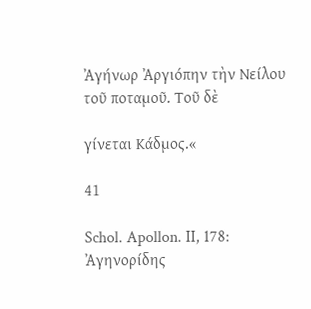Ἀγήνωρ Ἀργιόπην τὴν Νείλου τοῦ ποταμοῦ. Τοῦ δὲ

γίνεται Κάδμος.«

41

Schol. Apollon. II, 178: Ἀγηνορίδης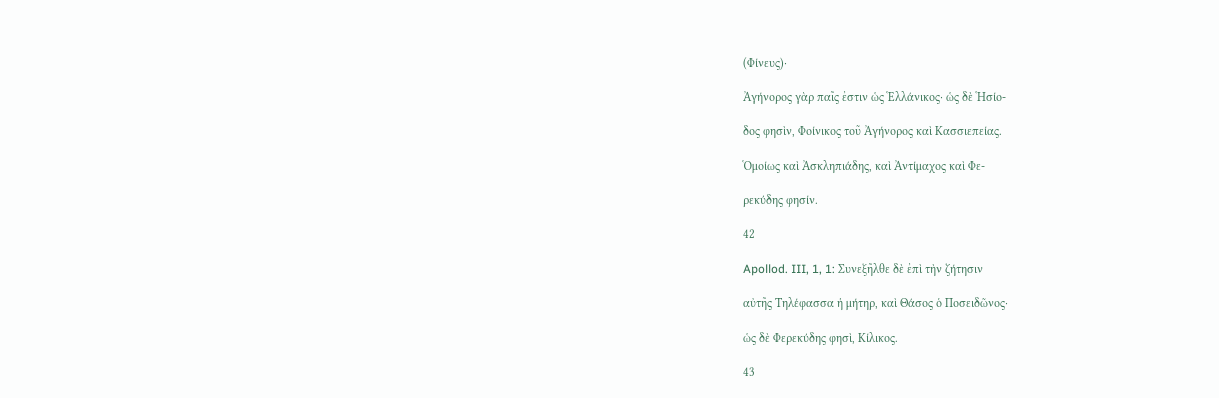(Φίνευς)·

Ἀγήνορος γὰρ παῖς ἐστιν ὡς Ἑλλάνικος· ὡς δὲ Ἡσίο-

δος φησὶν, Φοίνικος τοῦ Ἀγήνορος καὶ Κασσιεπείας.

Ὁμοίως καὶ Ἀσκληπιάδης, καὶ Ἀντίμαχος καὶ Φε-

ρεκύδης φησίν.

42

Apollod. III, 1, 1: Συνεξῆλθε δὲ ἐπὶ τὴν ζήτησιν

αὐτῆς Τηλέφασσα ἡ μήτηρ, καὶ Θάσος ὁ Ποσειδῶνος·

ὡς δὲ Φερεκύδης φησὶ, Κίλικος.

43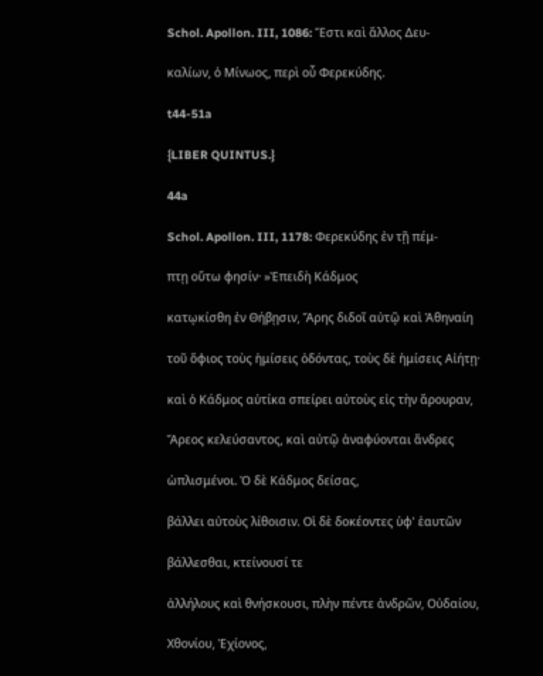Schol. Apollon. III, 1086: Ἔστι καὶ ἄλλος Δευ-

καλίων, ὁ Μίνωος, περὶ οὗ Φερεκύδης.

t44-51a

{LIBER QUINTUS.}

44a

Schol. Apollon. III, 1178: Φερεκύδης ἐν τῇ πέμ-

πτῃ οὕτω φησίν· »Ἐπειδὴ Κάδμος

κατῳκίσθη ἐν Θήβῃσιν, Ἄρης διδοῖ αὐτῷ καὶ Ἀθηναίη

τοῦ ὄφιος τοὺς ἡμίσεις ὀδόντας, τοὺς δὲ ἡμίσεις Αἰήτῃ·

καὶ ὁ Κάδμος αὐτίκα σπείρει αὐτοὺς εἰς τὴν ἄρουραν,

Ἄρεος κελεύσαντος, καὶ αὐτῷ ἀναφύονται ἄνδρες

ὡπλισμένοι. Ὁ δὲ Κάδμος δείσας,

βάλλει αὐτοὺς λίθοισιν. Οἱ δὲ δοκέοντες ὑφ' ἑαυτῶν

βάλλεσθαι, κτείνουσί τε

ἀλλήλους καὶ θνήσκουσι, πλὴν πέντε ἀνδρῶν, Οὐδαίου,

Χθονίου, Ἐχίονος,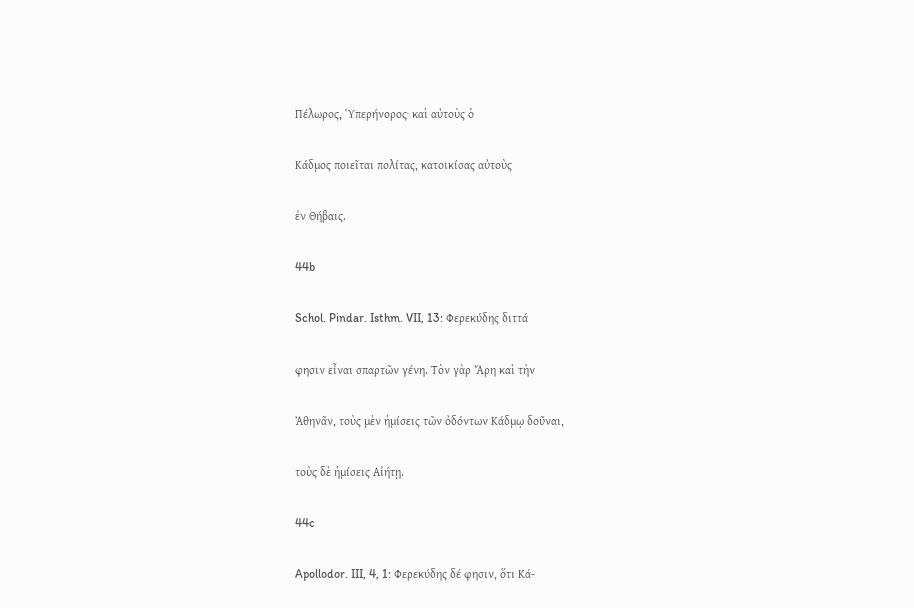Πέλωρος, Ὑπερήνορος· καὶ αὐτοὺς ὁ

Κάδμος ποιεῖται πολίτας, κατοικίσας αὐτοὺς

ἐν Θήβαις.

44b

Schol. Pindar. Isthm. VII, 13: Φερεκύδης διττά

φησιν εἶναι σπαρτῶν γένη. Τὸν γὰρ Ἄρη καὶ τὴν

Ἀθηνᾶν, τοὺς μὲν ἡμίσεις τῶν ὀδόντων Κάδμῳ δοῦναι,

τοὺς δὲ ἡμίσεις Αἰήτῃ.

44c

Apollodor. III, 4, 1: Φερεκύδης δέ φησιν, ὅτι Κά-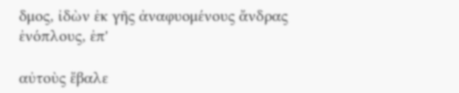δμος, ἰδὼν ἐκ γῆς ἀναφυομένους ἄνδρας ἐνόπλους, ἐπ'

αὐτοὺς ἔβαλε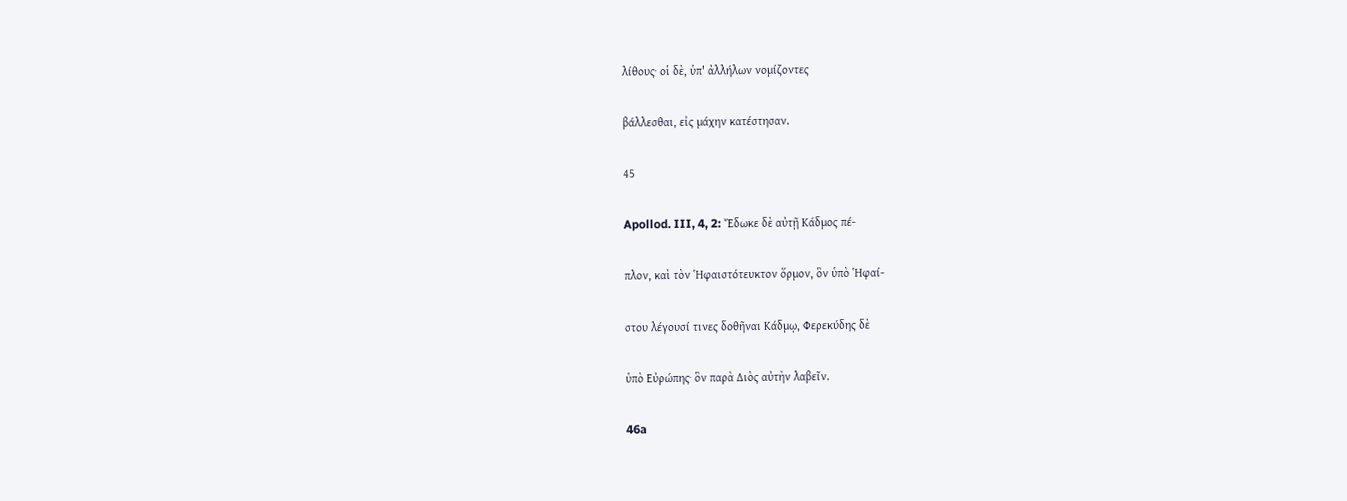λίθους· οἱ δὲ, ὑπ' ἀλλήλων νομίζοντες

βάλλεσθαι, εἰς μάχην κατέστησαν.

45

Apollod. III, 4, 2: Ἔδωκε δὲ αὐτῇ Κάδμος πέ-

πλον, καὶ τὸν Ἡφαιστότευκτον ὅρμον, ὃν ὑπὸ Ἡφαί-

στου λέγουσί τινες δοθῆναι Κάδμῳ, Φερεκύδης δὲ

ὑπὸ Εὐρώπης· ὃν παρὰ Διὸς αὐτὴν λαβεῖν.

46a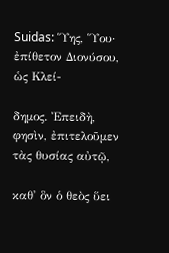Suidas: Ὕης, Ὕου· ἐπίθετον Διονύσου, ὡς Κλεί-

δημος. Ἐπειδὴ, φησὶν, ἐπιτελοῦμεν τὰς θυσίας αὐτῷ,

καθ' ὃν ὁ θεὸς ὕει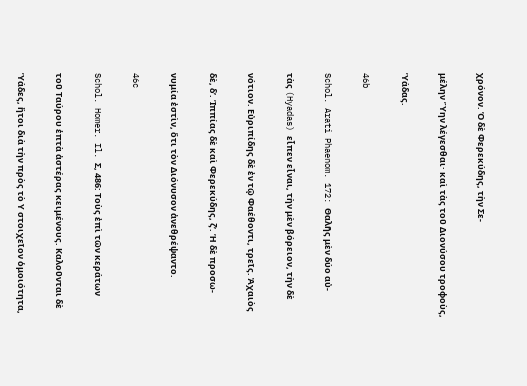χρόνον. Ὁ δὲ Φερεκύδης, τὴν Σε-

μέλην Ὕην λέγεσθαι· καὶ τὰς τοῦ Διονύσου τροφοὺς,

Ὑάδας.

46b

Schol. Arati Phaenom. 172: Θαλῆς μὲν δύο αὐ-

τὰς (Hyadas) εἶπεν εἶναι, τὴν μὲν βόρειον, τὴν δὲ

νότιον. Εὐριπίδης δὲ ἐν τῷ Φαέθοντι, τρεῖς. Ἀχαιὸς

δὲ, δʹ. Ἱππίας δὲ καὶ Φερεκύδης, ζʹ. Ἡ δὲ προσω-

νυμία ἐστὶν, ὅτι τὸν Διόνυσον ἀνεθρέψαντο.

46c

Schol. Homer. Il. Σ, 486: Τοὺς ἐπὶ τῶν κεράτων

τοῦ Ταύρου ἑπτὰ ἀστέρας κειμένους. Καλοῦνται δὲ

Ὑάδες, ἤτοι διὰ τὴν πρὸς τὸ Υ στοιχεῖον ὁμοιότητα,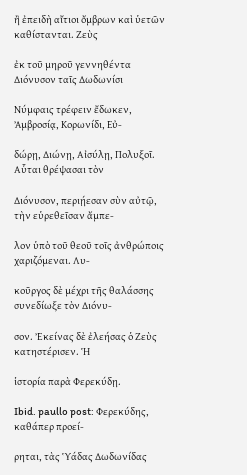ἢ ἐπειδὴ αἴτιοι ὄμβρων καὶ ὑετῶν καθίστανται. Ζεὺς

ἐκ τοῦ μηροῦ γεννηθέντα Διόνυσον ταῖς Δωδωνίσι

Νύμφαις τρέφειν ἔδωκεν, Ἀμβροσίᾳ, Κορωνίδι, Εὐ-

δώρῃ, Διώνῃ, Αἰσύλῃ, Πολυξοῖ. Αὗται θρέψασαι τὸν

Διόνυσον, περιῄεσαν σὺν αὐτῷ, τὴν εὑρεθεῖσαν ἄμπε-

λον ὑπὸ τοῦ θεοῦ τοῖς ἀνθρώποις χαριζόμεναι. Λυ-

κοῦργος δὲ μέχρι τῆς θαλάσσης συνεδίωξε τὸν Διόνυ-

σον. Ἐκείνας δὲ ἐλεήσας ὁ Ζεὺς κατηστέρισεν. Ἡ

ἱστορία παρὰ Φερεκύδῃ.

Ibid. paullo post: Φερεκύδης, καθάπερ προεί-

ρηται, τὰς Ὑάδας Δωδωνίδας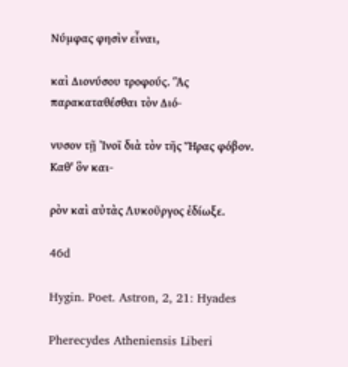Νύμφας φησὶν εἶναι,

καὶ Διονύσου τροφούς. Ἃς παρακαταθέσθαι τὸν Διό-

νυσον τῇ Ἰνοῖ διὰ τὸν τῆς Ἥρας φόβον. Καθ' ὃν και-

ρὸν καὶ αὐτὰς Λυκοῦργος ἐδίωξε.

46d

Hygin. Poet. Astron, 2, 21: Hyades

Pherecydes Atheniensis Liberi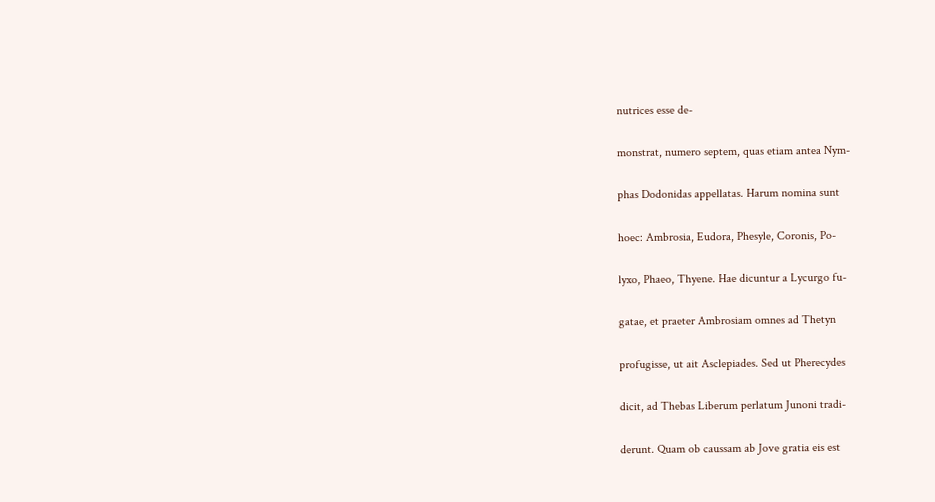nutrices esse de-

monstrat, numero septem, quas etiam antea Nym-

phas Dodonidas appellatas. Harum nomina sunt

hoec: Ambrosia, Eudora, Phesyle, Coronis, Po-

lyxo, Phaeo, Thyene. Hae dicuntur a Lycurgo fu-

gatae, et praeter Ambrosiam omnes ad Thetyn

profugisse, ut ait Asclepiades. Sed ut Pherecydes

dicit, ad Thebas Liberum perlatum Junoni tradi-

derunt. Quam ob caussam ab Jove gratia eis est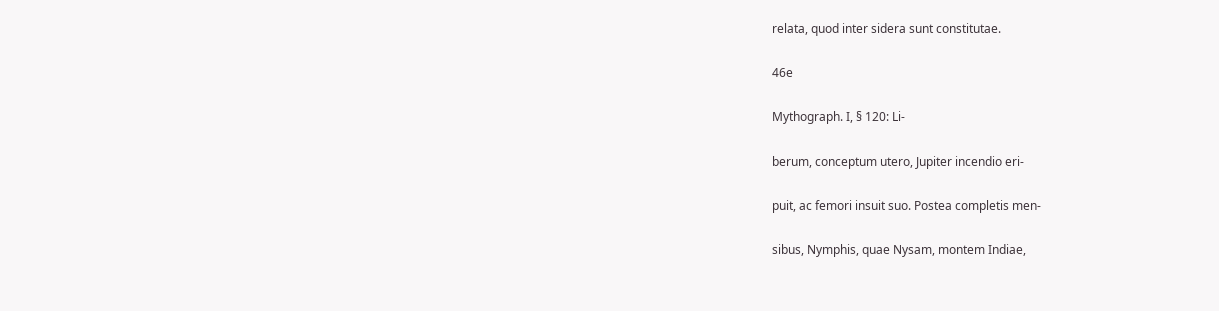relata, quod inter sidera sunt constitutae.

46e

Mythograph. I, § 120: Li-

berum, conceptum utero, Jupiter incendio eri-

puit, ac femori insuit suo. Postea completis men-

sibus, Nymphis, quae Nysam, montem Indiae,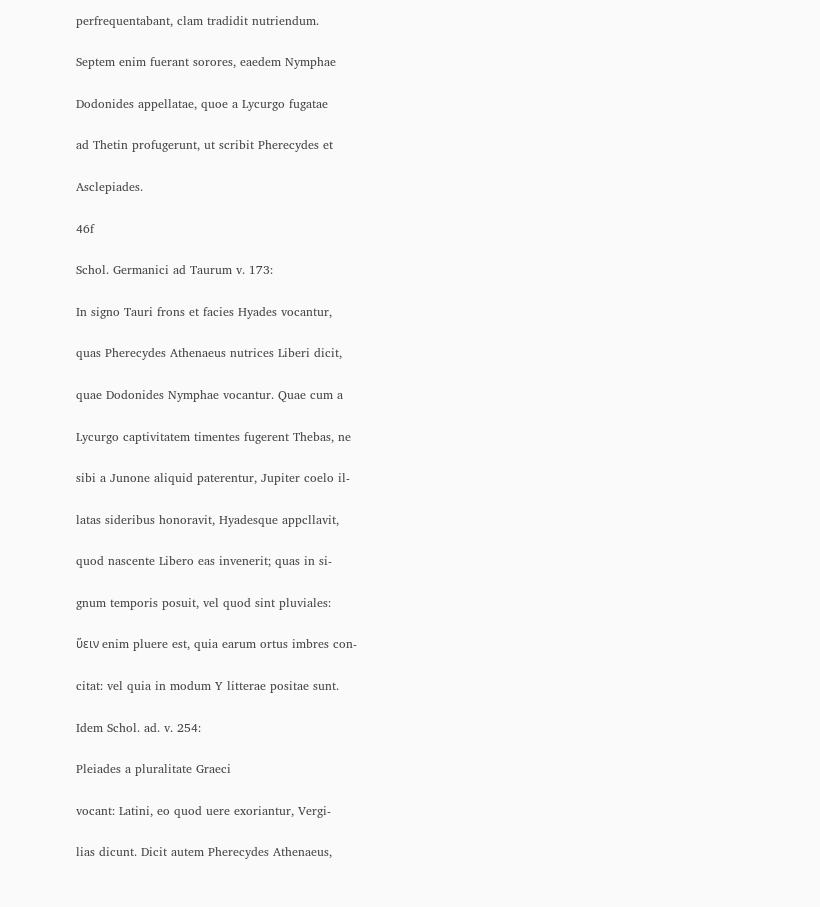perfrequentabant, clam tradidit nutriendum.

Septem enim fuerant sorores, eaedem Nymphae

Dodonides appellatae, quoe a Lycurgo fugatae

ad Thetin profugerunt, ut scribit Pherecydes et

Asclepiades.

46f

Schol. Germanici ad Taurum v. 173:

In signo Tauri frons et facies Hyades vocantur,

quas Pherecydes Athenaeus nutrices Liberi dicit,

quae Dodonides Nymphae vocantur. Quae cum a

Lycurgo captivitatem timentes fugerent Thebas, ne

sibi a Junone aliquid paterentur, Jupiter coelo il-

latas sideribus honoravit, Hyadesque appcllavit,

quod nascente Libero eas invenerit; quas in si-

gnum temporis posuit, vel quod sint pluviales:

ὕειν enim pluere est, quia earum ortus imbres con-

citat: vel quia in modum Y litterae positae sunt.

Idem Schol. ad. v. 254:

Pleiades a pluralitate Graeci

vocant: Latini, eo quod uere exoriantur, Vergi-

lias dicunt. Dicit autem Pherecydes Athenaeus,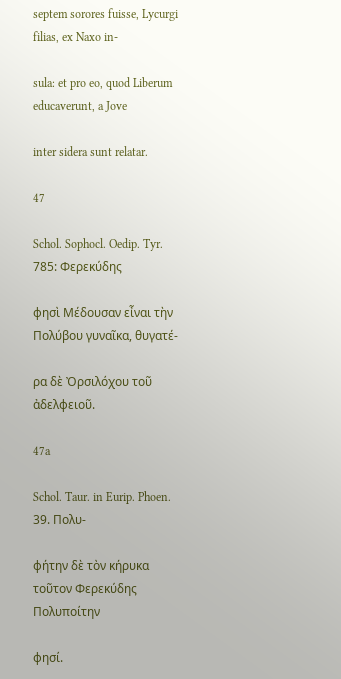septem sorores fuisse, Lycurgi filias, ex Naxo in-

sula: et pro eo, quod Liberum educaverunt, a Jove

inter sidera sunt relatar.

47

Schol. Sophocl. Oedip. Tyr. 785: Φερεκύδης

φησὶ Μέδουσαν εἶναι τὴν Πολύβου γυναῖκα, θυγατέ-

ρα δὲ Ὀρσιλόχου τοῦ ἀδελφειοῦ.

47a

Schol. Taur. in Eurip. Phoen. 39. Πολυ-

φήτην δὲ τὸν κήρυκα τοῦτον Φερεκύδης Πολυποίτην

φησί.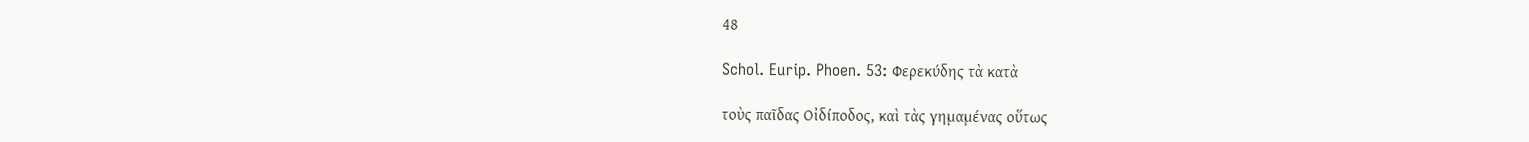48

Schol. Eurip. Phoen. 53: Φερεκύδης τὰ κατὰ

τοὺς παῖδας Οἰδίποδος, καὶ τὰς γημαμένας οὕτως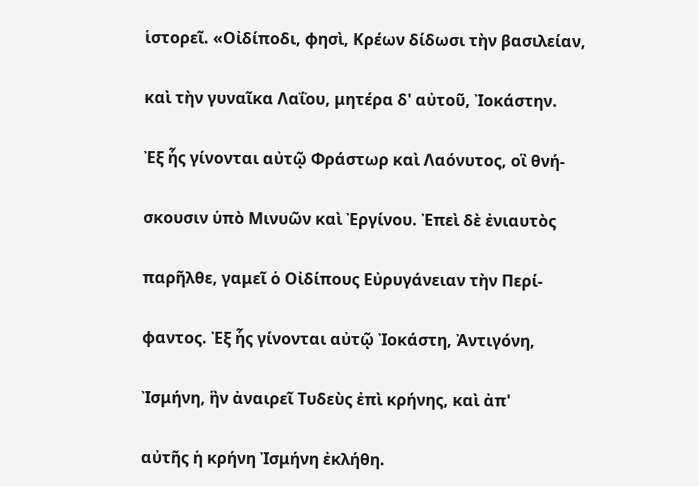ἱστορεῖ. «Οἰδίποδι, φησὶ, Κρέων δίδωσι τὴν βασιλείαν,

καὶ τὴν γυναῖκα Λαΐου, μητέρα δ' αὐτοῦ, Ἰοκάστην.

Ἐξ ἧς γίνονται αὐτῷ Φράστωρ καὶ Λαόνυτος, οἳ θνή-

σκουσιν ὑπὸ Μινυῶν καὶ Ἐργίνου. Ἐπεὶ δὲ ἐνιαυτὸς

παρῆλθε, γαμεῖ ὁ Οἰδίπους Εὐρυγάνειαν τὴν Περί-

φαντος. Ἐξ ἧς γίνονται αὐτῷ Ἰοκάστη, Ἀντιγόνη,

Ἰσμήνη, ἣν ἀναιρεῖ Τυδεὺς ἐπὶ κρήνης, καὶ ἀπ'

αὐτῆς ἡ κρήνη Ἰσμήνη ἐκλήθη.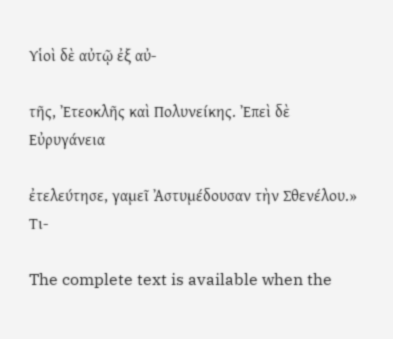Υἱοὶ δὲ αὐτῷ ἐξ αὐ-

τῆς, Ἐτεοκλῆς καὶ Πολυνείκης. Ἐπεὶ δὲ Εὐρυγάνεια

ἐτελεύτησε, γαμεῖ Ἀστυμέδουσαν τὴν Σθενέλου.» Τι-

The complete text is available when the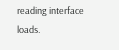reading interface loads.